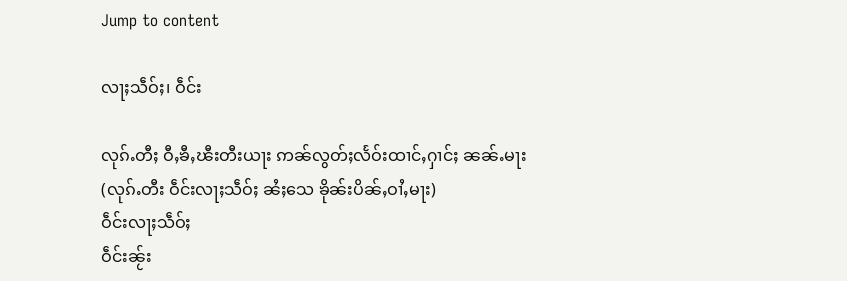Jump to content

လႃႈသဵဝ်ႈ၊ ဝဵင်း

လုၵ်ႉတီႈ ဝီႇၶီႇၽီးတီးယႃး ဢၼ်လွတ်ႈလႅဝ်းထၢင်ႇႁၢင်ႈ ၼၼ်ႉမႃး
(လုၵ်ႉတီး ဝဵင်းလႃႈသဵဝ်ႈ ၼႆႈသေ ၶိုၼ်းပိၼ်ႇဝၢႆႇမႃး)
ဝဵင်းလႃႈသဵဝ်ႈ
ဝဵင်းၼႂ်း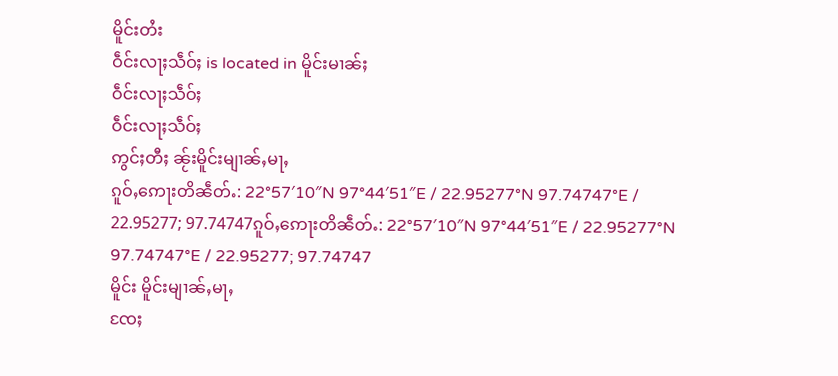မိူင်းတႆး
ဝဵင်းလႃႈသဵဝ်ႈ is located in မိူင်းမၢၼ်ႈ
ဝဵင်းလႃႈသဵဝ်ႈ
ဝဵင်းလႃႈသဵဝ်ႈ
ဢွင်ႈတီႈ ၼႂ်းမိူင်းမျၢၼ်ႇမႃႇ
ၵူဝ်ႇဢေႃးတိၼဵတ်ႉ: 22°57′10″N 97°44′51″E / 22.95277°N 97.74747°E / 22.95277; 97.74747ၵူဝ်ႇဢေႃးတိၼဵတ်ႉ: 22°57′10″N 97°44′51″E / 22.95277°N 97.74747°E / 22.95277; 97.74747
မိူင်း မိူင်းမျၢၼ်ႇမႃႇ
ၸႄႈ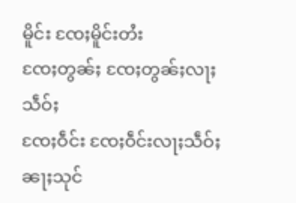မိူင်း ၸႄႈမိူင်းတႆး
ၸႄႈတွၼ်ႈ ၸႄႈတွၼ်ႈလႃႈသဵဝ်ႈ
ၸႄႈဝဵင်း ၸႄႈဝဵင်းလႃႈသဵဝ်ႈ
ၼႃႈသုင်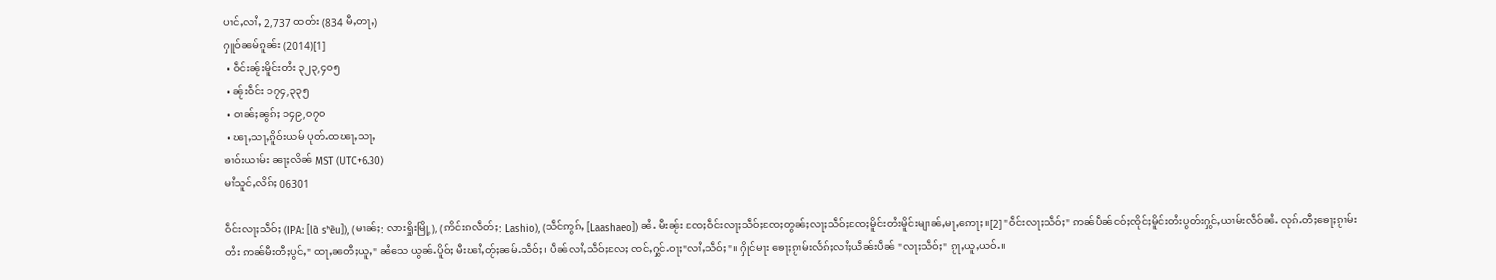ပၢင်ႇလၢႆႇ 2,737 ထတ်း (834 မီႇတႃႇ)
ႁူဝ်ၼမ်ၵူၼ်း (2014)[1]
 • ဝဵင်းၼႂ်းမိူင်းတႆး ၃၂၃,၄၀၅
 • ၼႂ်းဝဵင်း ၁၇၄,၃၃၅
 • ဝၢၼ်ႈၼွၵ်ႈ ၁၄၉,၀၇၀
 • ၽႃႇသႃႇၵိူဝ်းယမ် ပုတ်ႉထၽႃႇသႃႇ
ၶၢဝ်းယၢမ်း ၼႃႈလိၼ် MST (UTC+6.30)
မၢႆသူင်ႇလိၵ်ႈ 06301

ဝဵင်းလႃႈသဵဝ်ႈ (IPA: [lɑ᷆ sʰe᷆u]), (မၢၼ်ႈ: လားရှိုးမြို့), (ဢိင်းၵလဵတ်ႈ: Lashio), (သဵင်ဢွၵ်ႇ [Laashaeo]) ၼႆႉ မီးၼႂ်း ၸႄႈဝဵင်းလႃႈသဵဝ်ႈၸႄႈတွၼ်ႈလႃႈသဵဝ်ႈၸႄႈမိူင်းတႆးမိူင်းမျၢၼ်ႇမႃႇဢေႃႈ။[2] "ဝဵင်းလႃႈသဵဝ်ႈ" ဢၼ်ပဵၼ်ငဝ်ႈၸိုင်ႈမိူင်းတႆးပွတ်းႁွင်ႇယၢမ်းလဵဝ်ၼႆႉ လုၵ်ႉတီႈၶေႃႈၵႂၢမ်းတႆး ဢၼ်မီးတီႈပွင်ႇ" ထႃႇၼတီႈယူႇ" ၼႆသေ ယွၼ်ႉပိူဝ်ႈ မီးၽၢႆႇတႂ်ႈၼမ်ႉသဵဝ်ႈ၊ ပဵၼ်လၢႆႇသဵဝ်ႈလႄႈ ၸင်ႇႁွင်ႉဝႃႈ"လၢႆႇသဵဝ်ႈ"။ ႁိုင်မႃး ၶေႃႈၵႂၢမ်းလႅၵ်ႈလၢႆႈယဵၼ်းပဵၼ် "လႃႈသဵဝ်ႈ" ၵႂႃႇယူႇယဝ်ႉ။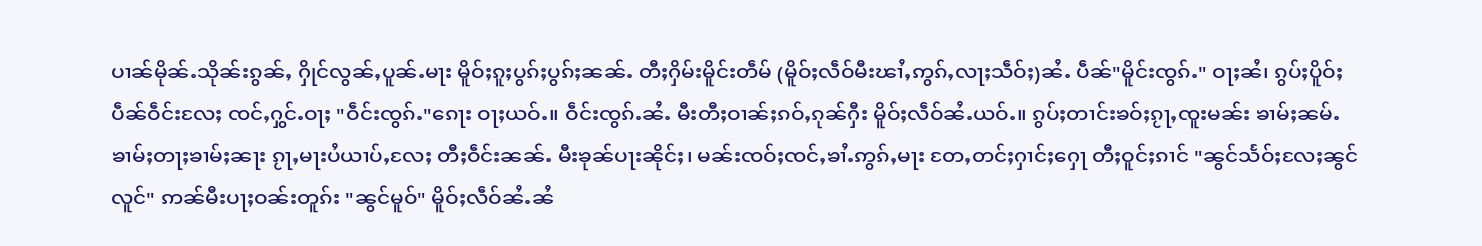ပၢၼ်မိုၼ်ႉသိုၼ်းၵွၼ်ႇ ႁိုင်လွၼ်ႇပူၼ်ႉမႃး မိူဝ်ႈၵူႈပွၵ်ႈပွၵ်ႈၼၼ်ႉ တီႈႁိမ်းမိူင်းတဵမ် (မိူဝ်ႈလဵဝ်မီးၽၢႆႇဢွၵ်ႇလႃႈသဵဝ်ႈ)ၼႆႉ ပဵၼ်"မိူင်းၸွၵ်ႉ" ဝႃႈၼႆ၊ ၵွပ်ႈပိူဝ်ႈ ပဵၼ်ဝဵင်းလႄႈ ၸင်ႇႁွင်ႉဝႃႈ "ဝဵင်းၸွၵ်ႉ"ၵေႃး ဝႃႈယဝ်ႉ။ ဝဵင်းၸွၵ်ႉၼႆႉ မီးတီႈဝၢၼ်ႈၵဝ်ႇၵုၼ်ႁီး မိူဝ်ႈလဵဝ်ၼႆႉယဝ်ႉ။ ၵွပ်ႈတၢင်းၶဝ်ႈၵႂႃႇၸူးမၼ်း ၶၢမ်ႈၼမ်ႉၶၢမ်ႈတႃႈၶၢမ်ႈၼႃး ၵႂႃႇမႃးပႆယၢပ်ႇလႄႈ တီႈဝဵင်းၼၼ်ႉ မီးၶုၼ်ပႃးၼိုင်ႈ၊ မၼ်းၸဝ်ႈၸင်ႇၶၢႆႉဢွၵ်ႇမႃး တႄႇတင်ႈႁၢင်ႈႁေႃ တီႈဝူင်ႈၵၢင် "ၼွင်သႅဝ်ႈလႄႈၼွင်လူင်" ဢၼ်မီးပႃႈဝၼ်းတူၵ်း "ၼွင်မူဝ်" မိူဝ်ႈလဵဝ်ၼႆႉၼႆ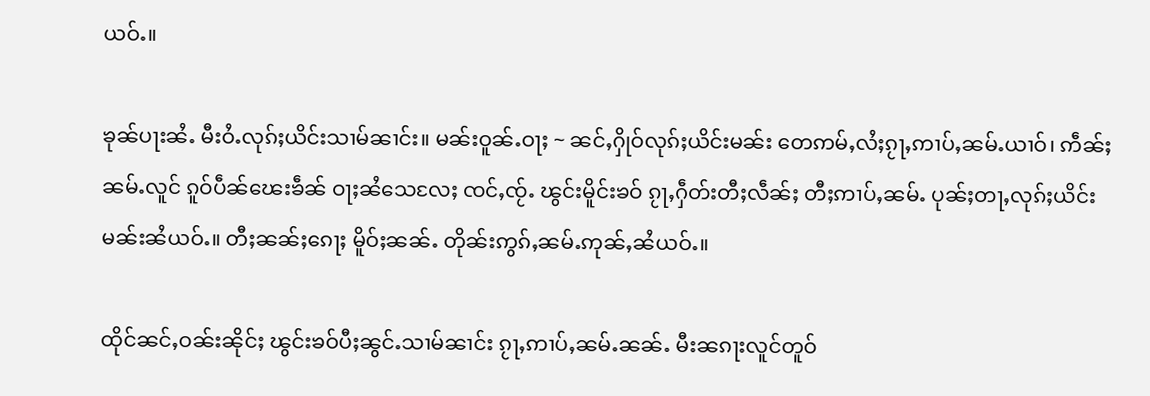ယဝ်ႉ။

ၶုၼ်ပႃးၼႆႉ မီးဝႆႉလုၵ်ႈယိင်းသၢမ်ၼၢင်း။ မၼ်းဝူၼ်ႉဝႃႈ ~ ၼင်ႇႁိုဝ်လုၵ်ႈယိင်းမၼ်း တေဢမ်ႇလႆႈၵႂႃႇဢၢပ်ႇၼမ်ႉယၢဝ်၊ ဢဵၼ်ႈၼမ်ႉလူင် ၵူဝ်ပဵၼ်ၽေးၶဵၼ် ဝႃႈၼႆသေလႄႈ ၸင်ႇၸႂ်ႉ ၽွင်းမိူင်းၶဝ် ၵႂႃႇႁဵတ်းတီႈလဵၼ်ႈ တီႈဢၢပ်ႇၼမ်ႉ ပုၼ်ႈတႃႇလုၵ်ႈယိင်းမၼ်းၼႆယဝ်ႉ။ တီႈၼၼ်ႈၵေႃႈ မိူဝ်ႈၼၼ်ႉ တိုၼ်းဢွၵ်ႇၼမ်ႉဢုၼ်ႇၼႆယဝ်ႉ။

ထိုင်ၼင်ႇဝၼ်းၼိုင်ႈ ၽွင်းၶဝ်ပီႈၼွင်ႉသၢမ်ၼၢင်း ၵႂႃႇဢၢပ်ႇၼမ်ႉၼၼ်ႉ မီးၼၵႃးလူင်တူဝ်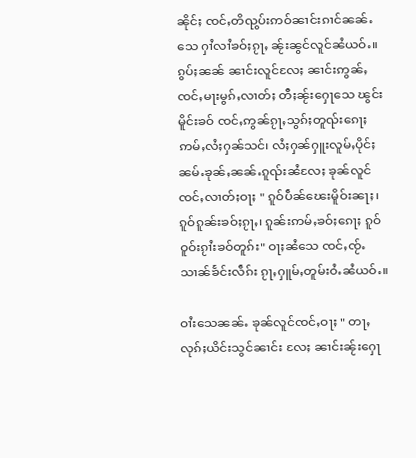ၼိုင်ႈ ၸင်ႇတိၺွပ်းဢဝ်ၼၢင်းၵၢင်ၼၼ်ႉသေ ႁၢႆလၢႆၶဝ်ႈၵႂႃႇ ၼႂ်းၼွင်လူင်ၼႆယဝ်ႉ။ ၵွပ်ႈၼၼ် ၼၢင်းလူင်လႄႈ ၼၢင်းဢွၼ်ႇ ၸင်ႇမႃးမွၵ်ႇလၢတ်ႈ တီႈၼႂ်းႁေႃသေ ၽွင်းမိူင်းၶဝ် ၸင်ႇဢွၼ်ၵႂႃႇသွၵ်ႈတူၺ်းၵေႃႈ ဢမ်ႇလႆႈႁၼ်သင်၊ လႆႈႁၼ်ႁူးလူမ်ႇပိုင်ႈၼမ်ႉၶုၼ်ႇၼၼ်ႉၵူၺ်းၼႆလႄႈ ၶုၼ်လူင် ၸင်ႇလၢတ်ႈဝႃႈ " ၵူဝ်ပဵၼ်ၽေးမိူဝ်းၼႃႈ၊ ၵူဝ်ၵူၼ်းၶဝ်ႈၵႂႃႇ၊ ၵူၼ်းဢမ်ႇၶဝ်ႈၵေႃႈ ၵူဝ်ဝူဝ်းၵႂၢႆးၶဝ်တူၵ်း" ဝႃႈၼႆသေ ၸင်ႇၸႂ်ႉသၢၼ်ၶႅင်းလဵၵ်း ၵႂႃႇႁူမ်ႇတူမ်းဝႆႉၼႆယဝ်ႉ။

ဝၢႆးသေၼၼ်ႉ ၶုၼ်လူင်ၸင်ႇဝႃႈ " တႃႇလုၵ်ႈယိင်းသွင်ၼၢင်း လႄႈ ၼၢင်းၼႂ်းႁေႃ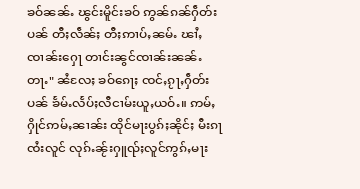ၶဝ်ၼၼ်ႉ ၽွင်းမိူင်းၶဝ် ဢွၼ်ၵၼ်ႁဵတ်းပၼ် တီႈလဵၼ်ႈ တီႈဢၢပ်ႇၼမ်ႉ ၽၢႆႇၸၢၼ်းႁေႃ တၢင်းၼွင်ၸၢၼ်းၼၼ်ႉတႃႉ" ၼႆလႄႈ ၶဝ်ၵေႃႈ ၸင်ႇၵႂႃႇႁဵတ်းပၼ် ၶႅမ်ႉလႅပ်ႈလီငၢမ်းယူႇယဝ်ႉ။ ဢမ်ႇႁိုင်ဢမ်ႇၼၢၼ်း ထိုင်မႃးပွၵ်ႈၼိုင်ႈ မီးၵႃၸႆးလူင် လုၵ်ႉၼႂ်းႁူၺ်ႈလူင်ဢွၵ်ႇမႃး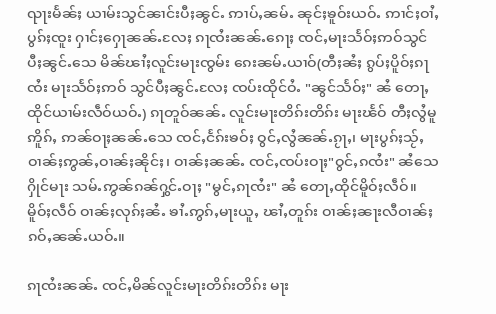ၺႃးမႅၼ်ႈ ယၢမ်းသွင်ၼၢင်းပီႈၼွင်ႉ ဢၢပ်ႇၼမ်ႉ ၼုင်ႈၶူဝ်းယဝ်ႉ ဢၢင်ႈဝၢႆႇပွၵ်ႈၸူး ႁၢင်ႈႁေႃၼၼ်ႉလႄႈ ၵႃၸႆးၼၼ်ႉၵေႃႈ ၸင်ႇမႃးသႅဝ်ႈဢဝ်သွင်ပီႈၼွင်ႉသေ မိၼ်ၽၢႆႈလူင်းမႃးၸွမ်း ၵေးၼမ်ႉယၢဝ်(တီႈၼႆႈ ၵွပ်ႈပိူဝ်ႈၵႃၸႆး မႃးသႅဝ်ႈဢဝ် သွင်ပီႈၼွင်ႉလႄႈ ၸပ်းထိုင်ဝႆႉ "ၼွင်သႅဝ်ႈ" ၼႆ တေႃႇထိုင်ယၢမ်းလဵဝ်ယဝ်ႉ) ၵႃတူဝ်ၼၼ်ႉ လူင်းမႃးတိၵ်းတိၵ်း မႃးၽႅဝ် တီႈလွႆမူဢိူၵ်ႇ ဢၼ်ဝႃႈၼၼ်ႉသေ ၸင်ႇငႅၵ်းၶဝ်ႈ ဝွင်ႇလွႆၼၼ်ႉၵႂႃႇ၊ မႃးပွၵ်ႈသႂ်ႇဝၢၼ်ႈဢွၼ်ႇဝၢၼ်ႈၼိုင်ႈ၊ ဝၢၼ်ႈၼၼ်ႉ ၸင်ႇၸပ်းဝႃႈ"ဝွင်ႇၵၸႆး" ၼႆသေ ႁိုင်မႃး သမ်ႉဢွၼ်ၵၼ်ႁွင်ႉဝႃႈ "မွင်ႇၵႃၸႆး" ၼႆ တေႃႇထိုင်မိူဝ်ႈလဵဝ်။ မိူဝ်ႈလဵဝ် ဝၢၼ်ႈလုၵ်ႈၼႆႉ ၶၢႆႉဢွၵ်ႇမႃးယူႇ ၽၢႆႇတူၵ်း ဝၢၼ်ႈၼႃးလီဝၢၼ်ႈၵဝ်ႇၼၼ်ႉယဝ်ႉ။

ၵႃၸႆးၼၼ်ႉ ၸင်ႇမိၼ်လူင်းမႃးတိၵ်းတိၵ်း မႃး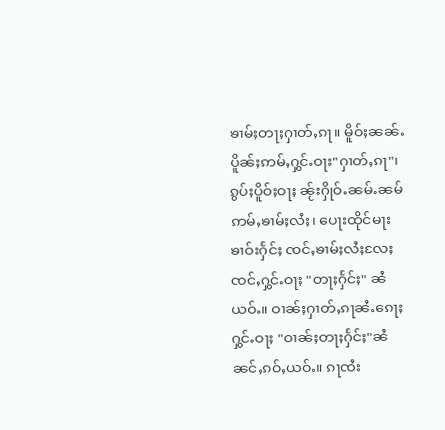ၶၢမ်ႈတႃႈႁၢတ်ႇၵႃ။ မိူဝ်ႈၼၼ်ႉ ပိူၼ်ႈဢမ်ႇႁွင်ႉဝႃး"ႁၢတ်ႇၵႃ"၊ ၵွပ်ႈပိူဝ်ႈဝႃႈ ၼႂ်းႁိုဝ်ႉၼမ်ႉၼမ် ဢမ်ႇၶၢမ်ႈလႆႈ၊ ပေႃးထိုင်မႃးၶၢဝ်းႁႅင်ႈ ၸင်ႇၶၢမ်ႈလႆႈလႄႈ ၸင်ႇႁွင်ႉဝႃႈ "တႃႈႁႅင်ႈ" ၼႆယဝ်ႉ။ ဝၢၼ်ႈႁၢတ်ႇၵႃၼႆႉၵေႃႈ ႁွင်ႉဝႃႈ "ဝၢၼ်ႈတႃႈႁႅင်ႈ"ၼႆၼင်ႇၵဝ်ႇယဝ်ႉ။ ၵႃၸႆး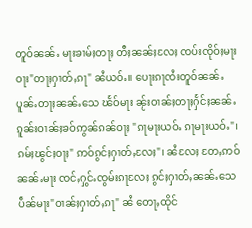တူဝ်ၼၼ်ႉ မႃးၶၢမ်ႈတႃႈ တီႈၼၼ်ႈလႄႈ ၸပ်းၸိုဝ်ႈမႃးဝႃး"တႃႈႁၢတ်ႇၵႃ" ၼႆယဝ်ႉ။ ပေႃးၵႃၸႆးတူဝ်ၼၼ်ႉ ပူၼ်ႉတႃႈၼၼ်ႉသေ ၽႅဝ်မႃး ၼႂ်းဝၢၼ်ႈတႃႈႁႅင်ႈၼၼ်ႉ ၵူၼ်းဝၢၼ်ႈၶဝ်ဢွၼ်ၵၼ်ဝႃႈ "ၵႃမႃးယဝ်ႉ ၵႃမႃးယဝ်ႉ"၊ ၵမ်ႈၽွင်ႈဝႃႈ" ဢဝ်ၵွင်ႈႁၢတ်ႇလႄႈ"၊ ၼႆလႄႈ တႄႇဢဝ်ၼၼ်ႉမႃး ၸင်ႇႁွင်ႉၸွမ်းၵႃလႄႈ ၵွင်ႈႁၢတ်ႇၼၼ်ႉသေ ပဵၼ်မႃး"ဝၢၼ်ႈႁၢတ်ႇၵႃ" ၼႆ တေႃႇထိုင်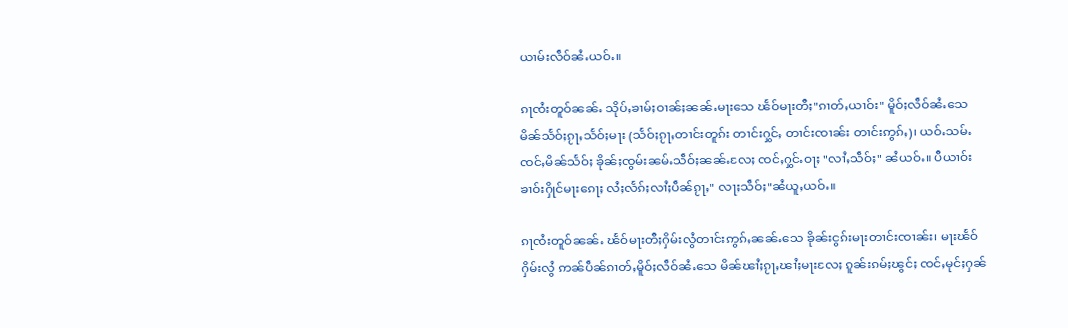ယၢမ်းလဵဝ်ၼႆႉယဝ်ႉ။

ၵႃၸႆးတူဝ်ၼၼ်ႉ သိုပ်ႇၶၢမ်ႈဝၢၼ်ႈၼၼ်ႉမႃးသေ ၽႅဝ်မႃးတီႈ"ၵၢတ်ႇယၢဝ်း" မိူဝ်ႈလဵဝ်ၼႆႉသေ မိၼ်သႅဝ်ႈၵႂႃႇသႅဝ်ႈမႃး (သႅဝ်ႈၵႂႃႇတၢင်းတူၵ်း တၢင်းႁွင်ႇ တၢင်းၸၢၼ်း တၢင်းဢွၵ်ႇ)၊ ယဝ်ႉသမ်ႉ ၸင်ႇမိၼ်သႅဝ်ႈ ၶိုၼ်ႈၸွမ်းၼမ်ႉသဵဝ်ႈၼၼ်ႉလႄႈ ၸင်ႇႁွင်ႉဝႃႈ "လၢႆႇသဵဝ်ႈ" ၼႆယဝ်ႉ။ ပီယၢဝ်းၶၢဝ်းႁိုင်မႃးၵေႃႈ လႆႈလႅၵ်ႈလၢႆႈပဵၼ်ၵႂႃႇ" လႃႈသဵဝ်ႈ"ၼႆယူႇယဝ်ႉ။

ၵႃၸႆးတူဝ်ၼၼ်ႉ ၽႅဝ်မႃးတီႈႁိမ်းလွႆတၢင်းဢွၵ်ႇၼၼ်ႉသေ ၶိုၼ်းငွၵ်းမႃးတၢင်းၸၢၼ်း၊ မႃးၽႅဝ်ႁိမ်းလွႆ ဢၼ်ပဵၼ်ၵၢတ်ႇမိူဝ်ႈလဵဝ်ၼႆႉသေ မိၼ်ၽၢႆႈၵႂႃႇၽၢႆႈမႃးလႄႈ ၵူၼ်းၵမ်ႈၽွင်ႈ ၸင်ႇမုင်ႈႁၼ်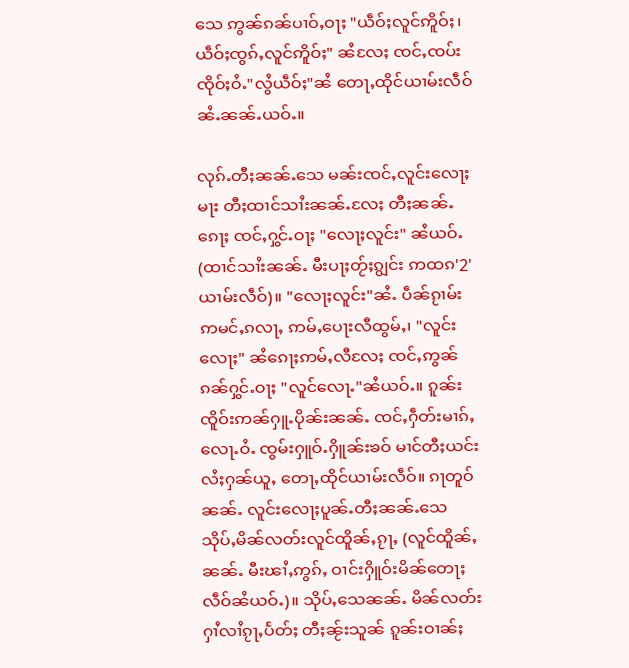သေ ဢွၼ်ၵၼ်ပၢဝ်ႇဝႃႈ "ယဵဝ်ႈလူင်ဢိူဝ်ႈ၊ ယဵဝ်ႈၸွၵ်ႇလူင်ဢိူဝ်ႈ" ၼႆလႄႈ ၸင်ႇၸပ်းၸိုဝ်ႈဝႆႉ"လွႆယဵဝ်ႈ"ၼႆ တေႃႇထိုင်ယၢမ်းလဵဝ်ၼႆႉၼၼ်ႉယဝ်ႉ။

လုၵ်ႉတီႈၼၼ်ႉသေ မၼ်းၸင်ႇလူင်းလေႃႈမႃး တီႈထၢင်သၢႆးၼၼ်ႉလႄႈ တီႈၼၼ်ႉၵေႃႈ ၸင်ႇႁွင်ႉဝႃႈ "လေႃႈလူင်း" ၼႆယဝ်ႉ (ထၢင်သၢႆးၼၼ်ႉ မီးပႃႈတႂ်ႈၵျွင်း ဢထၵ'2' ယၢမ်းလဵဝ်)။ "လေႃႈလူင်း"ၼႆႉ ပဵၼ်ၵႂၢမ်းဢမင်ႇၵလႃႇ ဢမ်ႇပေႃးလီထွမ်ႇ၊ "လူင်းလေႃႈ" ၼႆၵေႃႈဢမ်ႇလီလႄႈ ၸင်ႇဢွၼ်ၵၼ်ႁွင်ႉဝႃႈ "လူင်လေႃႉ"ၼႆယဝ်ႉ။ ၵူၼ်းၸိူဝ်းဢၼ်ႁူႉပိုၼ်းၼၼ်ႉ ၸင်ႇႁဵတ်းမၢၵ်ႇလေႃႉဝႆႉ ၸွမ်းႁူဝ်ႉႁိူၼ်းၶဝ် မၢင်တီႈယင်းလႆႈႁၼ်ယူႇ တေႃႇထိုင်ယၢမ်းလဵဝ်။ ၵႃတူဝ်ၼၼ်ႉ လူင်းလေႃႈပူၼ်ႉတီႈၼၼ်ႉသေ သိုပ်ႇမိၼ်လတ်းလူင်ထိူၼ်ႇၵႂႃႇ (လူင်ထိူၼ်ႇၼၼ်ႉ မီးၽၢႆႇဢွၵ်ႇ ဝၢင်းႁိူဝ်းမိၼ်တေႃႈလဵဝ်ၼႆယဝ်ႉ)။ သိုပ်ႇသေၼၼ်ႉ မိၼ်လတ်းႁၢႆလၢႆၵႂႃႇပႅတ်ႈ တီႈၼႂ်းသူၼ် ၵူၼ်းဝၢၼ်ႈ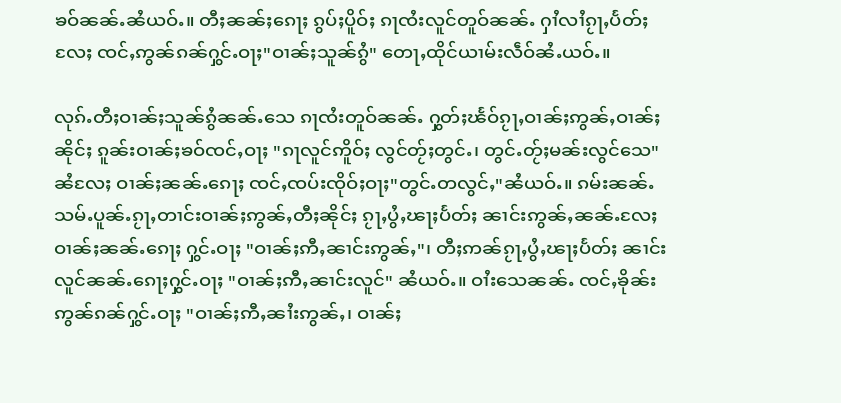ၶဝ်ၼၼ်ႉၼႆယဝ်ႉ။ တီႈၼၼ်ႈၵေႃႈ ၵွပ်ႈပိူဝ်ႈ ၵႃၸႆးလူင်တူဝ်ၼၼ်ႉ ႁၢႆလၢႆၵႂႃႇပႅတ်ႈလႄႈ ၸင်ႇဢွၼ်ၵၼ်ႁွင်ႉဝႃႈ"ဝၢၼ်ႈသူၼ်ၵွႆ" တေႃႇထိုင်ယၢမ်းလဵဝ်ၼႆႉယဝ်ႉ။

လုၵ်ႉတီႈဝၢၼ်ႈသူၼ်ၵွႆၼၼ်ႉသေ ၵႃၸႆးတူဝ်ၼၼ်ႉ ႁွတ်ႈၽႅဝ်ၵႂႃႇဝၢၼ်ႈဢွၼ်ႇဝၢၼ်ႈၼိုင်ႈ ၵူၼ်းဝၢၼ်ႈၶဝ်ၸင်ႇဝႃႈ "ၵႃလူင်ဢိူဝ်ႈ လွင်တႂ်ႈတွင်ႉ၊ တွင်ႉတႂ်ႈမၼ်းလွင်သေ"ၼႆလႄႈ ဝၢၼ်ႈၼၼ်ႉၵေႃႈ ၸင်ႇၸပ်းၸိုဝ်ႈဝႃႈ"တွင်ႉတလွင်ႇ"ၼႆယဝ်ႉ။ ၵမ်းၼၼ်ႉ သမ်ႉပူၼ်ႉၵႂႃႇတၢင်းဝၢၼ်ႈဢွၼ်ႇတီႈၼိုင်ႈ ၵႂႃႇပွႆႇၽႃႈပႅတ်ႈ ၼၢင်းဢွၼ်ႇၼၼ်ႉလႄႈ ဝၢၼ်ႈၼၼ်ႉၵေႃႈ ႁွင်ႉဝႃႈ "ဝၢၼ်ႈဢီႇၼၢင်းဢွၼ်ႇ"၊ တီႈဢၼ်ၵႂႃႇပွႆႇၽႃႈပႅတ်ႈ ၼၢင်းလူင်ၼၼ်ႉၵေႃႈႁွင်ႉဝႃႈ "ဝၢၼ်ႈဢီႇၼၢင်းလူင်" ၼႆယဝ်ႉ။ ဝၢႆးသေၼၼ်ႉ ၸင်ႇၶိုၼ်းဢွၼ်ၵၼ်ႁွင်ႉဝႃႈ "ဝၢၼ်ႈဢီႇၼၢႆးဢွၼ်ႇ၊ ဝၢၼ်ႈ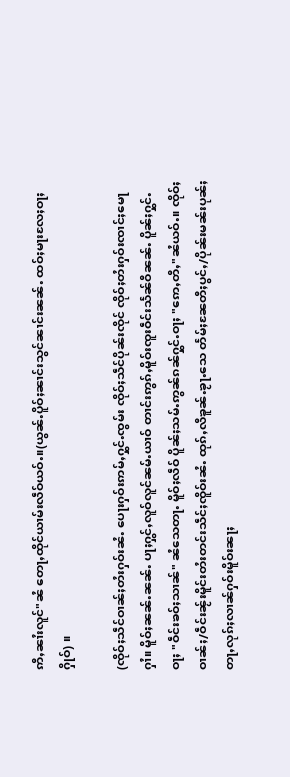ဢီႇၼၢႆးလူင်"ၼႆ တေႃႇထိုင်ယၢမ်းလဵဝ်ယဝ်ႉ။(ယွၼ်ႉပိူဝ်ႈၼၢင်းသွင်ၼၢင်းၼၼ်ႉ ထဝ်ႈမႃးလႄႈဝႃႈႁိုဝ်) ။

(ၸိုဝ်ႈသဵင်ဝၢၼ်ႈတႆးႁဝ်းၼႆႉ ပေႃးႁဝ်းဢမ်ႇႁွင်ႉၸွမ်း ၸိုဝ်ႈသဵင်ပိုၼ်းၸိုင် ၸိုဝ်ႈတႆးႁဝ်းၸၢင်ႈမေႃႁၢႆ။ မိူဝ်ႈၼၼ်ႉၼၼ်ႉ ပႃႈႁွင်ႇလူဝ်လူင်ၼမ်ႉယၢဝ် တၢင်းဢွၵ်ႇမိူဝ်းၸူးဝဵင်းသႅၼ်ဝီၼၼ်ႉ ပိူၼ်ႈႁွင်ႉဝႃႈ "ဝဵင်းၶဝ်ႈသၢၼ်" ၼႆသေတႃႉ မိူဝ်ႈလဵဝ် ပိူၼ်ႈသမ်ႉဢွၼ်ၵၼ်ႁွင်ႉဝႃႈ "ဢေႇတီႇ"ၼႆယဝ်ႉ။ ၸိုဝ်ႈဝၢၼ်ႈ/ဝဵင်းၼႂ်းမိူင်းတႆးတင်းသဵင်ႈၸိူဝ်းၼႆႉ ထုၵ်ႇလီၶူၼ်ႉၶႂႃႉသေ တႅမ်ႈၼႄတီႈပွင်ႇ/ပိုၼ်းမၼ်းပုၼ်ႈတႃႇလုၵ်ႈလၢၼ်ႁဝ်းမိူဝ်းၼႃႈ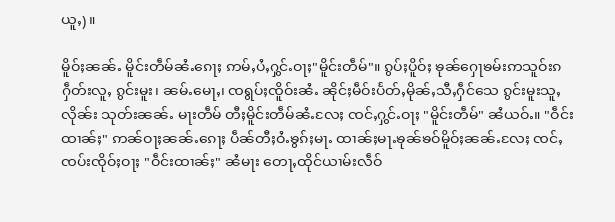ယူႇ)။

မိူဝ်ႈၼၼ်ႉ မိူင်းတဵမ်ၼႆႉၵေႃႈ ဢမ်ႇပႆႇႁွင်ႉဝႃႈ"မိူင်းတဵမ်"။ ၵွပ်ႈပိူဝ်ႈ ၶုၼ်ႁေႃၶမ်းဢသူဝ်းၵ ႁဵတ်းလူႇ ၵွင်းမူး၊ ၼမ်ႉမေႃႇ၊ ၸရွပ်ႈၸိူဝ်းၼႆႉ ၼိုင်ႈမဵဝ်းပႅတ်ႇမိုၼ်ႇသီႇႁဵင်သေ ၵွင်းမူးသူႇလိုၼ်း သုတ်းၼၼ်ႉ မႃးတဵမ် တီႈမိူင်းတဵမ်ၼႆႉလႄႈ ၸင်ႇႁွင်ႉဝႃႈ "မိူင်းတဵမ်" ၼႆယဝ်ႉ။ "ဝဵင်းထၢၼ်ႈ" ဢၼ်ဝႃႈၼၼ်ႉၵေႃႈ ပဵၼ်တီႈဝႆႉၶွၵ်ႈမႃႉ ထၢၼ်ႈမႃႉၶုၼ်ၶဝ်မိူဝ်ႈၼၼ်ႉလႄႈ ၸင်ႇၸပ်းၸိုဝ်ႈဝႃႈ "ဝဵင်းထၢၼ်ႈ" ၼႆမႃး တေႃႇထိုင်ယၢမ်းလဵဝ်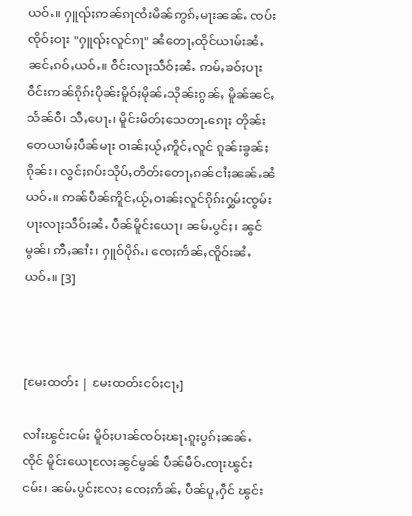ယဝ်ႉ။ ႁူၺ်ႈဢၼ်ၵႃၸႆးမိၼ်ဢွၵ်ႇမႃးၼၼ်ႉ ၸပ်းၸိုဝ်ႈဝႃး "ႁူၺ်ႈလူင်ၵႃ" ၼႆတေႃႇထိုင်ယၢမ်းၼႆႉၼင်ႇၵဝ်ႇယဝ်ႉ။ ဝဵင်းလႃႈသဵဝ်ႈၼႆႉ ဢမ်ႇၶဝ်ႈပႃး ဝဵင်းဢၼ်ၵိုၵ်းပိုၼ်းမိူဝ်ႈမိုၼ်ႉသိုၼ်းၵွၼ်ႇ မိူၼ်ၼင်ႇသႅၼ်ဝီ၊ သီႇပေႃႉ၊ မိူင်းမိတ်ႈသေတႃႉၵေႃႈ တိုၼ်းတေယၢမ်ႈပဵၼ်မႃး ဝၢၼ်ႈယႂ်ႇဢိူင်ႇလူင် ၵူၼ်းၶွၼ်ႈၵိုၼ်း၊ လွင်ႈၵပ်းသိုပ်ႇတိတ်းတေႃႇၵၼ်ငၢႆႈၼၼ်ႉၼႆယဝ်ႉ။ ဢၼ်ပဵၼ်ဢိူင်ႇယႂ်ႇဝၢၼ်ႈလူင်ၵိုၵ်းႁွမ်းၸွမ်းပႃးလႃႈသဵဝ်ႈၼႆႉ ပဵၼ်မိူင်းယေႃ၊ ၼမ်ႉပွင်ႈ၊ ၼွင်မွၼ်၊ ဢီႇၼၢႆး၊ ႁူဝ်ပိုၵ်ႉ၊ ၸေႈဢႅၼ်ႇၸိူဝ်းၼႆႉယဝ်ႉ။ [3]



[မႄးထတ်း | မႄးထတ်းငဝ်ႈငႃႇ]

လၢႆးၽွင်းငမ်း မိူဝ်ႈပၢၼ်ၸဝ်ႈၽႃႉၵူႈပွၵ်ႈၼၼ်ႉၸိုင် မိူင်းယေႃလႄႈၼွင်မွၼ် ပဵၼ်မဵဝ်ႉၸႃးၽွင်းငမ်း၊ ၼမ်ႉပွင်ႈလႄႈ ၸေႈဢႅၼ်ႇ ပဵၼ်ပူႇႁဵင် ၽွင်း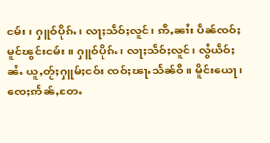ငမ်း၊ ႁူဝ်ပိုၵ်ႉ၊ လႃႈသဵဝ်ႈလူင်၊ ဢီႇၼၢႆး ပဵၼ်ၸဝ်ႈမူင်ၽွင်းငမ်း။ ႁူဝ်ပိုၵ်ႉ၊ လႃႈသဵဝ်ႈလူင်၊ လွႆယဵဝ်ႈၼႆႉ ယူႇတႂ်ႈႁူမ်ႈငဝ်း ၸဝ်ႈၽႃႉသႅၼ်ဝီ။ မိူင်းယေႃ၊ ၸေႈဢႅၼ်ႇတႄႉ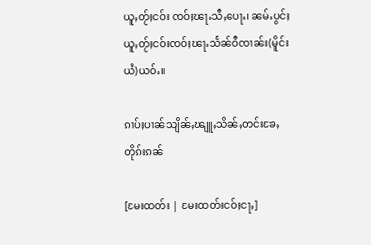ယူႇတႂ်ႈငဝ်း ၸဝ်ႈၽႃႉသီႇပေႃႉ၊ ၼမ်ႉပွင်ႈ ယူႇတႂ်ႈငဝ်းၸဝ်ႈၽႃႉသႅၼ်ဝီၸၢၼ်း(မိူင်းယႆ)ယဝ်ႉ။

ၵၢပ်ႈပၢၼ်သျိၼ်ႇၽျူႇသိၼ်ႇတင်းၶႄႇ တိုၵ်းၵၼ်

[မႄးထတ်း | မႄးထတ်းငဝ်ႈငႃႇ]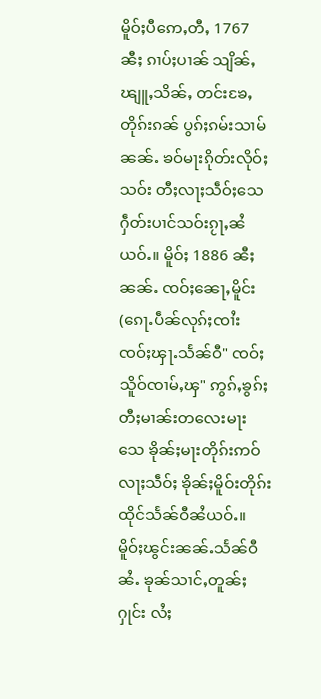မိူဝ်ႈပီဢေႇတီႇ 1767 ၼီႈ ၵၢပ်ႈပၢၼ် သျိၼ်ႇၽျူႇသိၼ်ႇ တင်းၶႄႇ တိုၵ်းၵၼ် ပွၵ်ႈၵမ်းသၢမ်ၼၼ်ႉ ၶဝ်မႃးၵိုတ်းလိုဝ်ႈသဝ်း တီႈလႃႈသဵဝ်ႈသေ ႁဵတ်းပၢင်သဝ်းၵႂႃႇၼႆယဝ်ႉ။ မိူဝ်ႈ 1886 ၼီႈၼၼ်ႉ ၸဝ်ႈၼေႃႇမိူင်း (ၵေႃႉပဵၼ်လုၵ်ႈၸၢႆး ၸဝ်ႈၾႃႉသႅၼ်ဝီ" ၸဝ်ႈသိူဝ်ၸၢမ်ႇၾ" ဢွၵ်ႇၶွၵ်ႈတီႈမၢၼ်းတလေးမႃးသေ ၶိုၼ်ႈမႃးတိုၵ်းဢဝ်လႃႈသဵဝ်ႈ ၶိုၼ်ႈမိူဝ်းတိုၵ်းထိုင်သႅၼ်ဝီၼႆယဝ်ႉ။ မိူဝ်ႈၽွင်းၼၼ်ႉသႅၼ်ဝီၼႆႉ ၶုၼ်သၢင်ႇတူၼ်ႈႁုင်း လႆႈ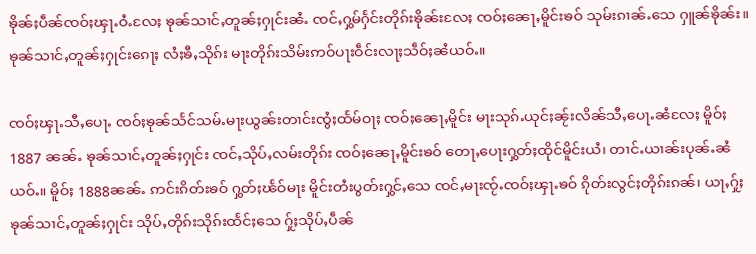ၶိုၼ်ႈပဵၼ်ၸဝ်ႈၾႃႉဝႆႉလႄႈ ၶုၼ်သၢင်ႇတူၼ်ႈႁုင်းၼႆႉ ၸင်ႇႁွမ်ႁႅင်းတိုၵ်းၶိုၼ်းလႄႈ ၸဝ်ႈၼေႃႇမိူင်းၶဝ် သုမ်းၵၢၼ်ႉသေ ႁူၼ်ၶိုၼ်း။ ၶုၼ်သၢင်ႇတူၼ်ႈႁုင်းၵေႃႈ လႆႈၶီႇသိုၵ်း မႃးတိုၵ်းသိမ်းဢဝ်ပႃးဝဵင်းလႃႈသဵဝ်ႈၼႆယဝ်ႉ။

ၸဝ်ႈၾႃႉသီႇပေႃႉ ၸဝ်ႈၶုၼ်သႅင်သမ်ႉမႃးယွၼ်းတၢင်းၸွႆႈထႅမ်ဝႃႈ ၸဝ်ႈၼေႃႇမိူင်း မႃးသုၵ်ႉယုင်ႈၼႂ်းလိၼ်သီႇပေႃႉၼႆလႄႈ မိူဝ်ႈ 1887 ၼၼ်ႉ ၶုၼ်သၢင်ႇတူၼ်ႈႁုင်း ၸင်ႇသိုပ်ႇလမ်းတိုၵ်း ၸဝ်ႈၼေႃႇမိူင်းၶဝ် တေႃႇပေႃးႁွတ်ႈထိုင်မိူင်းယႆ၊ တၢင်ႉယၢၼ်းပုၼ်ႉၼႆယဝ်ႉ။ မိူဝ်ႈ 1888ၼၼ်ႉ ဢင်းၵိတ်းၶဝ် ႁွတ်ႈၽႅဝ်မႃး မိူင်းတႆးပွတ်းႁွင်ႇသေ ၸင်ႇမႃးၸႂ်ႉၸဝ်ႈၾႃႉၶဝ် ၵိုတ်းလွင်ႈတိုၵ်းၵၼ်၊ ယႃႇႁႂ်ႈၶုၼ်သၢင်ႇတူၼ်ႈႁုင်း သိုပ်ႇတိုၵ်းသိုၵ်းထႅင်ႈသေ ႁႂ်ႈသိုပ်ႇပဵၼ်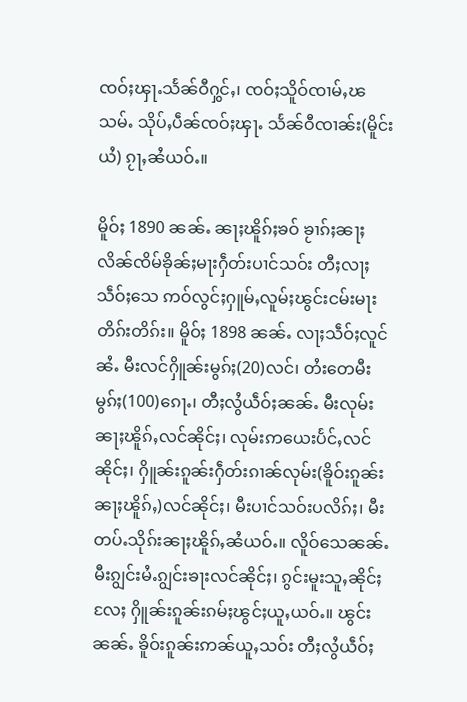ၸဝ်ႈၾႃႉသႅၼ်ဝီႁွင်ႇ၊ ၸဝ်ႈသိူဝ်ၸၢမ်ႇၽသမ်ႉ သိုပ်ႇပဵၼ်ၸဝ်ႈၾႃႉ သႅၼ်ဝီၸၢၼ်း(မိူင်းယႆ) ၵႂႃႇၼႆယဝ်ႉ။

မိူဝ်ႈ 1890 ၼၼ်ႉ ၼႃႈၽိူၵ်ႈၶဝ် ၶႂၢၵ်ႈၼႃႈလိၼ်ၸိမ်ၶိုၼ်ႈမႃးႁဵတ်းပၢင်သဝ်း တီႈလႃႈသဵဝ်ႈသေ ဢဝ်လွင်ႈႁူမ်ႇလူမ်ႈၽွင်းငမ်းမႃးတိၵ်းတိၵ်း။ မိူဝ်ႈ 1898 ၼၼ်ႉ လႃႈသဵဝ်ႈလူင်ၼႆႉ မီးလင်ႁိူၼ်းမွၵ်ႈ(20)လင်၊ တႆးတေမီးမွၵ်ႈ(100)ၵေႃႉ၊ တီႈလွႆယဵဝ်ႈၼၼ်ႉ မီးလုမ်းၼႃႈၽိူၵ်ႇလင်ၼိုင်ႈ၊ လုမ်းဢယေးပႅင်ႇလင်ၼိုင်ႈ၊ ႁိူၼ်းၵူၼ်းႁဵတ်းၵၢၼ်လုမ်း(ၶိူဝ်းၵူၼ်းၼႃႈၽိူၵ်ႇ)လင်ၼိုင်ႈ၊ မီးပၢင်သဝ်းပလိၵ်ႈ၊ မီးတပ်ႉသိုၵ်းၼႃႈၽိူၵ်ႇၼႆယဝ်ႉ။ လိူဝ်သေၼၼ်ႉ မီးၵျွင်းမႆႉၵျွင်းၶႃးလင်ၼိုင်ႈ၊ ၵွင်းမူးသူႇၼိုင်ႈလႄႈ ႁိူၼ်းၵူၼ်းၵမ်ႈၽွင်ႈယူႇယဝ်ႉ။ ၽွင်းၼၼ်ႉ ၶိူဝ်းၵူၼ်းဢၼ်ယူႇသဝ်း တီႈလွႆယဵဝ်ႈ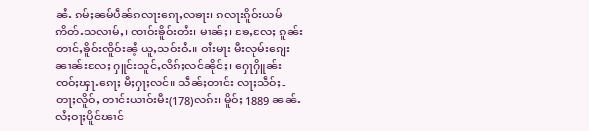ၼႆႉ ၵမ်ႈၼမ်ပဵၼ်ၵလႃးၵေႃႇလၶႃး၊ ၵလႃးၵိူဝ်းယမ်ဢိတ်ႉသလၢမ်ႇ၊ ၸၢဝ်းၶိူဝ်းတႆး၊ မၢၼ်ႈ၊ ၶႄႇလႄႈ ၵူၼ်းတၢင်ႇၶိူဝ်းၸိူဝ်းၼႆ့ ယူႇသဝ်းဝႆႉ။ ဝၢႆးမႃး မီးလုမ်းၵျေးၼၢၼ်းလႄႈ ႁူင်းသူင်ႇလိၵ်ႈလင်ၼိုင်ႈ၊ ႁေႃႁိူၼ်းၸဝ်ႈၾႃႉၵေႃႈ မီႈႁႃႈလင်။ သဵၼ်ႈတၢင်း လႃႈသဵဝ်ႈ- တႃႈလိူဝ်ႇ တၢင်းယၢဝ်းမီး(178)လၵ်း၊ မိူဝ်ႈ 1889 ၼၼ်ႉ လႆႈဝႃႈပိူင်ၽၢင်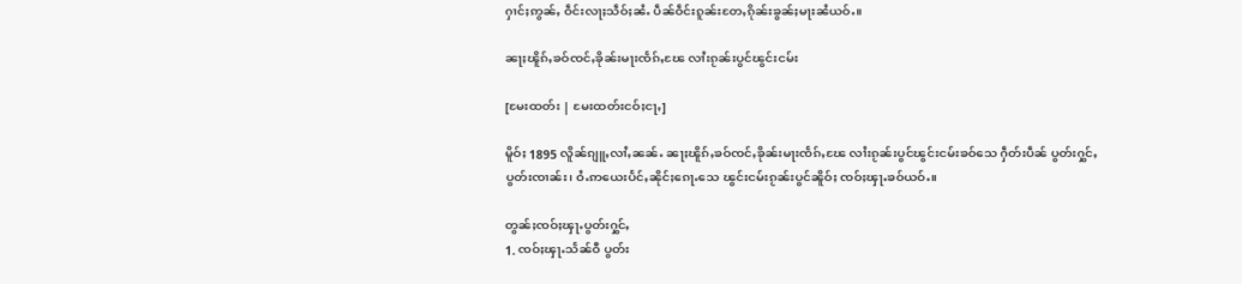ႁၢင်ႈဢွၼ်ႇ ဝဵင်းလႃႈသဵဝ်ႈၼႆႉ ပဵၼ်ဝဵင်းၵူၼ်းတႄႇၵိုၼ်းၶွၼ်ႈမႃးၼႆယဝ်ႉ။

ၼႃႈၽိူၵ်ႇၶဝ်ၸင်ႇၶိုၼ်းမႃးၸႅၵ်ႇၽႄ လၢႆးၵႂၼ်းပွင်ၽွင်းငမ်း

[မႄးထတ်း | မႄးထတ်းငဝ်ႈငႃႇ]

မိူဝ်ႈ 1895 လိူၼ်ၵျူႇလၢႆႇၼၼ်ႉ ၼႃႈၽိူၵ်ႇၶဝ်ၸင်ႇၶိုၼ်းမႃးၸႅၵ်ႇၽႄ လၢႆးၵႂၼ်းပွင်ၽွင်းငမ်းၶဝ်သေ ႁဵတ်းပဵၼ် ပွတ်းႁွင်ႇ ပွတ်းၸၢၼ်း၊ ဝႆႉဢယေးပႅင်ႇၼိုင်ႈၵေႃႉသေ ၽွင်းငမ်းၵႂၼ်းပွင်ၼိူဝ်ႈ ၸဝ်ႈၾႃႉၶဝ်ယဝ်ႉ။

တွၼ်ႈၸဝ်ႈၾႃႉပွတ်းႁွင်ႇ
1. ၸဝ်ႈၾႃႉသႅၼ်ဝီ ပွတ်း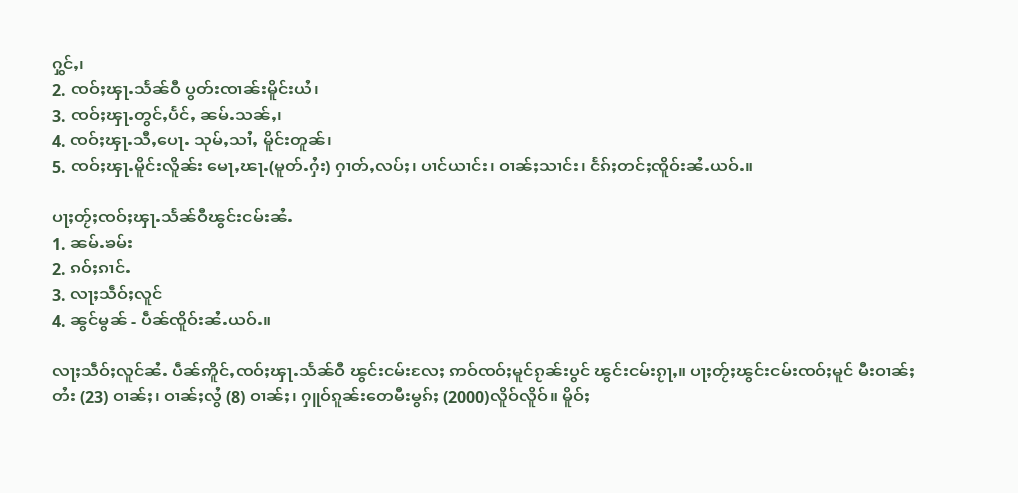ႁွင်ႇ၊
2. ၸဝ်ႈၾႃႉသႅၼ်ဝီ ပွတ်းၸၢၼ်းမိူင်းယႆ၊
3. ၸဝ်ႈၾႃႉတွင်ႇပႅင်ႇ ၼမ်ႉသၼ်ႇ၊
4. ၸဝ်ႈၾႃႉသီႇပေႃႉ သုမ်ႇသၢႆႇ မိူင်းတူၼ်၊
5. ၸဝ်ႈၾႃႉမိူင်းလိူၼ်း မေႃႇၽႃႉ(မူတ်ႉႁႆး) ႁၢတ်ႇလပ်ႈ၊ ပၢင်ယၢင်း၊ ဝၢၼ်ႈသၢင်း၊ ငႅၵ်ႈတင်ႈၸိူဝ်းၼႆႉယဝ်ႉ။

ပႃႈတႂ်ႈၸဝ်ႈၾႃႉသႅၼ်ဝီၽွင်းငမ်းၼႆႉ
1. ၼမ်ႉၶမ်း
2. ၵဝ်ႈၵၢင်ႉ
3. လႃႈသဵဝ်ႈလူင်
4. ၼွင်မွၼ် - ပဵၼ်ၸိူဝ်းၼႆႉယဝ်ႉ။

လႃႈသဵဝ်ႈလူင်ၼႆႉ ပဵၼ်ဢိူင်ႇၸဝ်ႈၾႃႉသႅၼ်ဝီ ၽွင်းငမ်းလႄႈ ဢဝ်ၸဝ်ႈမူင်ၵႂၼ်းပွင် ၽွင်းငမ်းၵႂႃႇ။ ပႃႈတႂ်ႈၽွင်းငမ်းၸဝ်ႈမူင် မီးဝၢၼ်ႈတႆး (23) ဝၢၼ်ႈ၊ ဝၢၼ်ႈလွႆ (8) ဝၢၼ်ႈ၊ ႁူဝ်ၵူၼ်းတေမီးမွၵ်ႈ (2000)လိူဝ်လိူဝ်။ မိူဝ်ႈ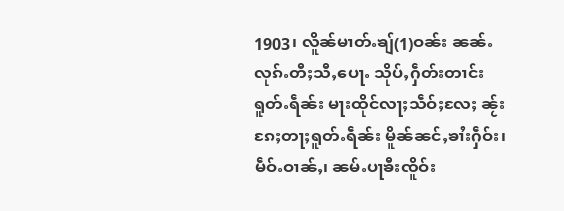1903၊ လိူၼ်မၢတ်ႉၶျ်(1)ဝၼ်း ၼၼ်ႉ လုၵ်ႉတီႈသီႇပေႃႉ သိုပ်ႇႁဵတ်းတၢင်းရူတ်ႉရဵၼ်း မႃးထိုင်လႃႈသဵဝ်ႈလႄႈ ၼႂ်းၵႄႈတႃႈရူတ်ႉရဵၼ်း မိူၼ်ၼင်ႇၶၢႆးႁဵဝ်း၊ မဵဝ်ႉဝၢၼ်ႇ၊ ၼမ်ႉပႃၶီးၸိူဝ်း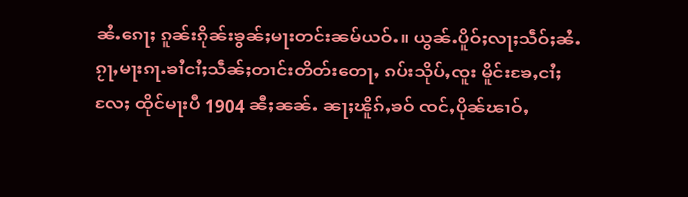ၼႆႉၵေႃႈ ၵူၼ်းၵိုၼ်းၶွၼ်ႈမႃးတင်းၼမ်ယဝ်ႉ။ ယွၼ်ႉပိူဝ်ႈလႃႈသဵဝ်ႈၼႆႉ ၵႂႃႇမႃးၵႃႉၶၢႆငၢႆႈသဵၼ်ႈတၢင်းတိတ်းတေႃႇ ၵပ်းသိုပ်ႇၸူး မိူင်းၶႄႇငၢႆႈလႄႈ ထိုင်မႃးပီ 1904 ၼီႈၼၼ်ႉ ၼႃႈၽိူၵ်ႇၶဝ် ၸင်ႇပိုၼ်ၽၢဝ်ႇ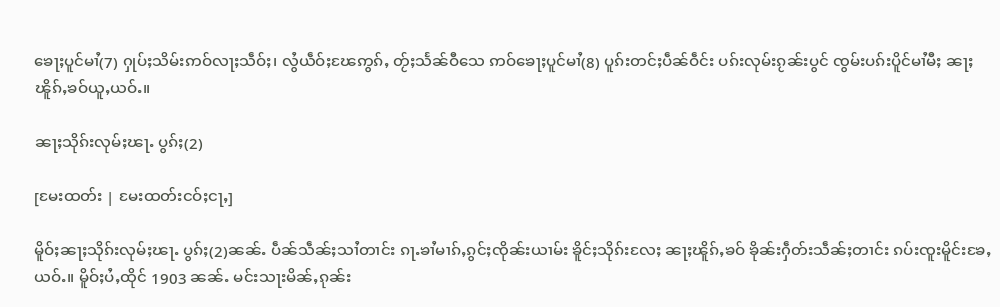ၶေႃႈပူင်မၢႆ(7) ႁုပ်ႈသိမ်းဢဝ်လႃႈသဵဝ်ႈ၊ လွႆယဵဝ်ႈၽႄဢွၵ်ႇ တႂ်ႈသႅၼ်ဝီသေ ဢဝ်ၶေႃႈပူင်မၢႆ(8) ပူၵ်းတင်ႈပဵၼ်ဝဵင်း ပၵ်းလုမ်းၵႂၼ်းပွင် ၸွမ်းပၵ်းပိူင်မၢႆမီႈ ၼႃႈၽိူၵ်ႇၶဝ်ယူႇယဝ်ႉ။

ၼႃႈသိုၵ်းလုမ်ႈၽႃႉ ပွၵ်ႈ(2)

[မႄးထတ်း | မႄးထတ်းငဝ်ႈငႃႇ]

မိူဝ်ႈၼႃႈသိုၵ်းလုမ်ႈၽႃႉ ပွၵ်ႈ(2)ၼၼ်ႉ ပဵၼ်သဵၼ်ႈသၢႆတၢင်း ၵႃႉၶၢႆမၢၵ်ႇၵွင်ႈၸိုၼ်းယၢမ်း ၶိူင်ႈသိုၵ်းလႄႈ ၼႃႈၽိူၵ်ႇၶဝ် ၶိုၼ်းႁဵတ်းသဵၼ်ႈတၢင်း ၵပ်းၸူးမိူင်းၶႄႇယဝ်ႉ။ မိူဝ်ႈပႆႇထိုင် 1903 ၼၼ်ႉ မင်းသႃးမိၼ်ႇၵုၼ်း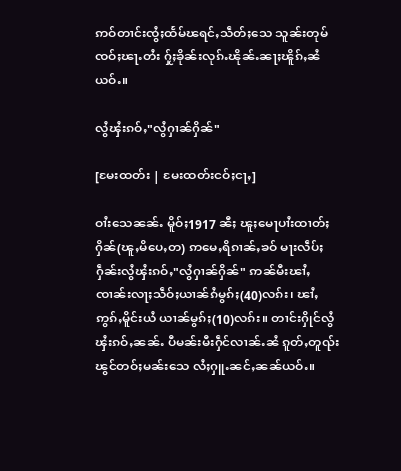ဢဝ်တၢင်းၸွႆႈထႅမ်ၽရင်ႇသဵတ်ႈသေ သူၼ်းတုမ်ၸဝ်ႈၽႃႉတႆး ႁႂ်ႈၶိုၼ်းလုၵ်ႉၽိုၼ်ႉၼႃႈၽိူၵ်ႇၼႆယဝ်ႉ။

လွႆၾႆးၵဝ်ႇ"လွႆႁၢၼ်ႁိၼ်"

[မႄးထတ်း | မႄးထတ်းငဝ်ႈငႃႇ]

ဝၢႆးသေၼၼ်ႉ မိူဝ်ႈ1917 ၼီႈ ၽူႈမေႃပၢႆးထၢတ်ႈႁိၼ်(ၽူႇမိပေႇတ) ဢမေႇရိၵၢၼ်ႇၶဝ် မႃးလဵပ်ႈႁဵၼ်းလွႆၾႆးၵဝ်ႇ"လွႆႁၢၼ်ႁိၼ်" ဢၼ်မီးၽၢႆႇၸၢၼ်းလႃႈသဵဝ်ႈယၢၼ်ၵႆမွၵ်ႈ(40)လၵ်း၊ ၽၢႆႇဢွၵ်ႇမိူင်းယႆ ယၢၼ်မွၵ်ႈ(10)လၵ်း။ တၢင်းႁိုင်လွႆၾႆးၵဝ်ႇၼၼ်ႉ ပီမၼ်းမီးႁဵင်လၢၼ်ႉၼႆ ၵူတ်ႇတူၺ်းၽွင်တဝ်ႈမၼ်းသေ လႆႈႁူႉၼင်ႇၼၼ်ယဝ်ႉ။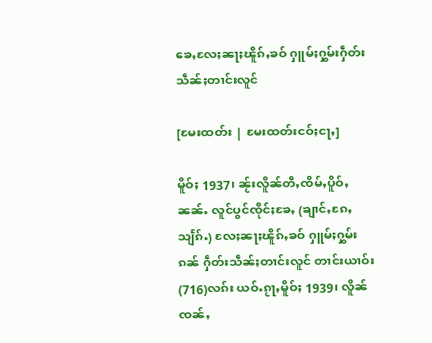ၶေႇလႄႈၼႃႈၽိူၵ်ႇၶဝ် ႁူမ်ႈႁွမ်းႁဵတ်းသဵၼ်ႈတၢင်းလူင်

[မႄးထတ်း | မႄးထတ်းငဝ်ႈငႃႇ]

မိူဝ်ႈ 1937၊ ၼႂ်းလိူၼ်တီႇၸိမ်ႇပိူဝ်ႇၼၼ်ႉ လူင်ပွင်ၸိုင်ႈၶႄႇ (ၶျၢင်ႇၵႄႇသျႅၵ်ႉ) လႄႈၼႃႈၽိူၵ်ႇၶဝ် ႁူမ်ႈႁွမ်းၵၼ် ႁဵတ်းသဵၼ်ႈတၢင်းလူင် တၢင်းယၢဝ်း(716)လၵ်း ယဝ်ႉၵႂႃႇမိူဝ်ႈ 1939၊ လိူၼ်ၸၼ်ႇ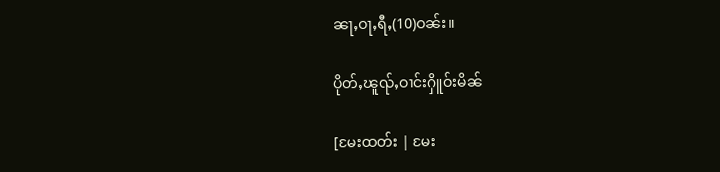ၼႃႇဝႃႇရီႇ(10)ဝၼ်း။

ပိုတ်ႇၽူၺ်ႇဝၢင်းႁိူဝ်းမိၼ်

[မႄးထတ်း | မႄး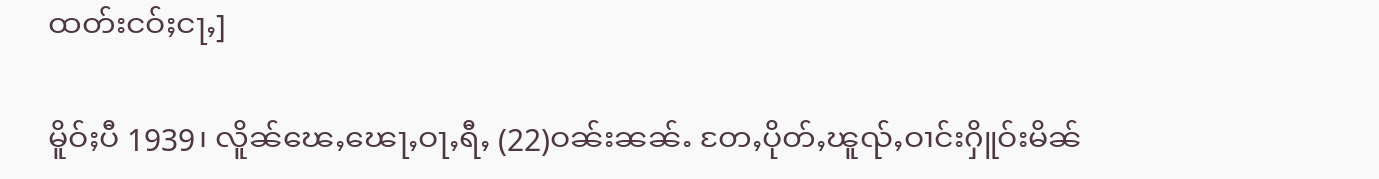ထတ်းငဝ်ႈငႃႇ]

မိူဝ်ႈပီ 1939၊ လိူၼ်ၽေႇၽေႃႇဝႃႇရီႇ (22)ဝၼ်းၼၼ်ႉ တႄႇပိုတ်ႇၽူၺ်ႇဝၢင်းႁိူဝ်းမိၼ်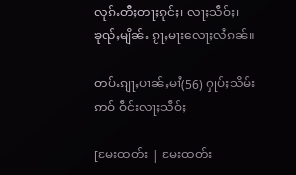လုၵ်ႉတီႈတႃႈၵုင်ႈ၊ လႃႈသဵဝ်ႈ၊ ၶုၺ်ႇမျိၼ်ႉ ၵႂႃႇမႃးလေႃႈလႆၵၼ်။

တပ်ႉၵျႃႇပၢၼ်ႇမၢႆ(56) ႁုပ်ႈသိမ်းဢဝ် ဝဵင်းလႃႈသဵဝ်ႈ

[မႄးထတ်း | မႄးထတ်း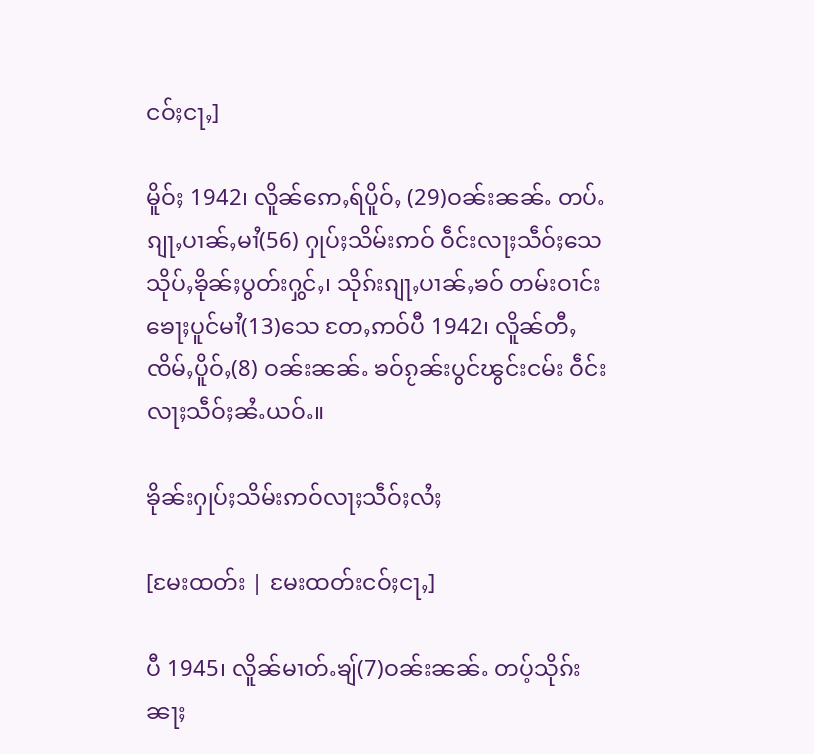ငဝ်ႈငႃႇ]

မိူဝ်ႈ 1942၊ လိူၼ်ဢေႇရ်ပိူဝ်ႇ (29)ဝၼ်းၼၼ်ႉ တပ်ႉၵျႃႇပၢၼ်ႇမၢႆ(56) ႁုပ်ႈသိမ်းဢဝ် ဝဵင်းလႃႈသဵဝ်ႈသေ သိုပ်ႇၶိုၼ်ႈပွတ်းႁွင်ႇ၊ သိုၵ်းၵျႃႇပၢၼ်ႇၶဝ် တမ်းဝၢင်းၶေႃႈပူင်မၢႆ(13)သေ တႄႇဢဝ်ပီ 1942၊ လိူၼ်တီႇၸိမ်ႇပိူဝ်ႇ(8) ဝၼ်းၼၼ်ႉ ၶဝ်ၵႂၼ်းပွင်ၽွင်းငမ်း ဝဵင်းလႃႈသဵဝ်ႈၼႆႉယဝ်ႉ။

ၶိုၼ်းႁုပ်ႈသိမ်းဢဝ်လႃႈသဵဝ်ႈလႆႈ

[မႄးထတ်း | မႄးထတ်းငဝ်ႈငႃႇ]

ပီ 1945၊ လိူၼ်မၢတ်ႉၶျ်(7)ဝၼ်းၼၼ်ႉ တပ့်သိုၵ်းၼႃႈ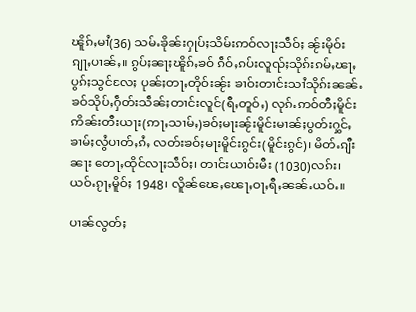ၽိူၵ်ႇမၢႆ(36) သမ်ႉၶိုၼ်းႁုပ်ႈသိမ်းဢဝ်လႃႈသဵဝ်ႈ ၼႂ်းမိုဝ်းၵျႃႇပၢၼ်ႇ။ ၵွပ်ႈၼႃႈၽိူၵ်ႇၶဝ် ၵဵဝ်ႇၵပ်းလူၺ်ႈသိုၵ်းၵမ်ႇၽႃႇပွၵ်ႈသွင်လႄႈ ပုၼ်ႈတႃႇတိုဝ်းၼႂ်း ၶၢဝ်းတၢင်းသၢႆသိုၵ်းၼၼ်ႉ ၶဝ်သိုပ်ႇႁဵတ်းသဵၼ်ႈတၢင်းလူင်(ရီႇတူဝ်ႇ) လုၵ်ႉဢဝ်တီႈမိူင်းဢိၼ်းတီးယႃး(ဢႃႇသၢမ်ႇ)ၶဝ်ႈမႃးၼႂ်းမိူင်းမၢၼ်ႈပွတ်းႁွင်ႇ ၶၢမ်ႈလွႆပၢတ်ႇၵႆႇ လတ်းၶဝ်ႈမႃးမိူင်းၵွင်း(မိူင်းၵွင်)၊ မိတ်ႉၵျီးၼႃး တေႃႇထိုင်လႃႈသဵဝ်ႈ၊ တၢင်းယၢဝ်းမီး (1030)လၵ်း၊ ယဝ်ႉၵႂႃႇမိူဝ်ႈ 1948၊ လိူၼ်ၽေႇၽေႃႇဝႃႇရီႇၼၼ်ႉယဝ်ႉ။

ပၢၼ်လွတ်ႈ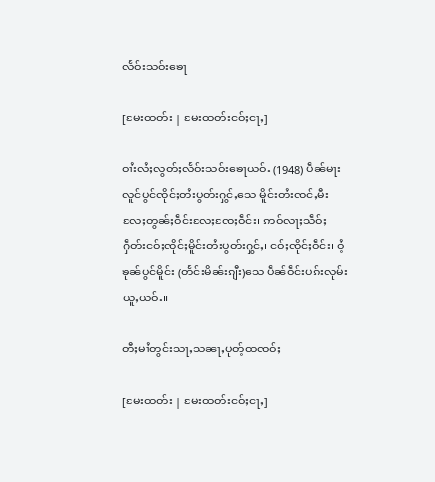လႅဝ်းသဝ်းၶေႃ

[မႄးထတ်း | မႄးထတ်းငဝ်ႈငႃႇ]

ဝၢႆးလႆႈလွတ်ႈလႅဝ်းသဝ်းၶေႃယဝ်ႉ (1948) ပဵၼ်မႃးလူင်ပွင်ၸိုင်ႈတႆးပွတ်းႁွင်ႇသေ မိူင်းတႆးၸင်ႇမီး လႄႈတွၼ်ႈဝဵင်းလႄႈၸႄႈဝဵင်း၊ ဢဝ်လႃႈသဵဝ်ႈ ႁဵတ်းငဝ်ႈၸိုင်ႈမိူင်းတႆးပွတ်းႁွင်ႇ၊ ငဝ်ႈၸိုင်ႈဝဵင်း၊ ဝႆ့ၶုၼ်ပွင်မိူင်း (တႅင်းမိၼ်းၵျီး)သေ ပဵၼ်ဝဵင်းပၵ်းလုမ်းယူႇယဝ်ႉ။

တီႈမၢႆတွင်းသႃႇသၼႃႇပုတ့်ထၸဝ်ႈ

[မႄးထတ်း | မႄးထတ်းငဝ်ႈငႃႇ]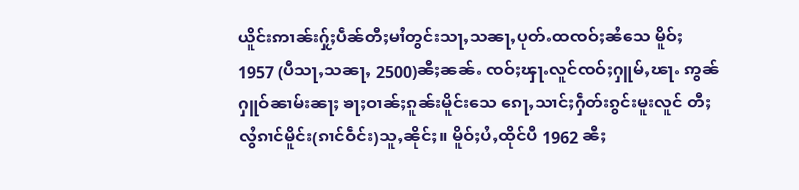ယိူင်းဢၢၼ်းႁႂ်ႈပဵၼ်တီႈမၢႆတွင်းသႃႇသၼႃႇပုတ်ႉထၸဝ်ႈၼႆသေ မိူဝ်ႈ 1957 (ပီသႃႇသၼႃႇ 2500)ၼီႈၼၼ်ႉ ၸဝ်ႈၾႃႉလူင်ၸဝ်ႈႁူမ်ႇၽႃႉ ဢွၼ်ႁူဝ်ၼၢမ်းၼႃႈ ၶႃႈဝၢၼ်ႈၵူၼ်းမိူင်းသေ ၵေႃႇသၢင်ႈႁဵတ်းၵွင်းမူးလူင် တီႈလွႆၵၢင်မိူင်း(ၵၢင်ဝဵင်း)သူႇၼိုင်ႈ။ မိူဝ်ႈပႆႇထိုင်ပီ 1962 ၼီႈ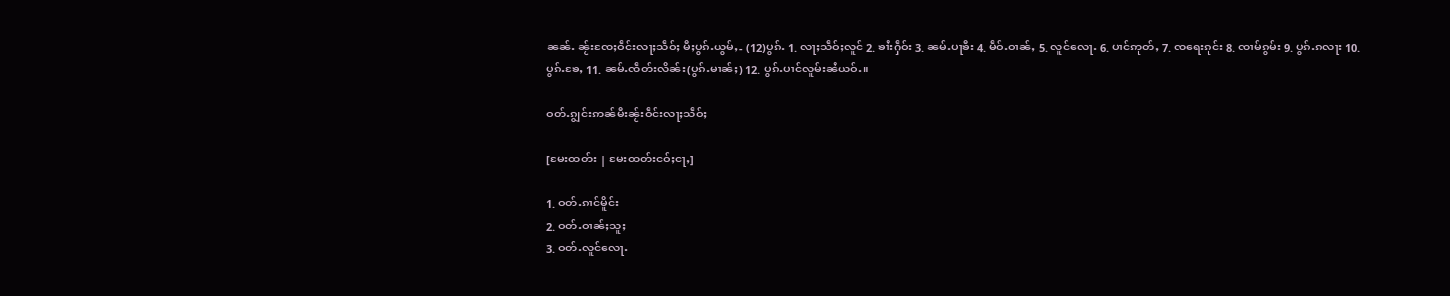ၼၼ်ႉ ၼႂ်းၸႄႈဝဵင်းလႃႈသဵဝ်ႈ မီႈပွၵ်ႉယွမ်ႇ- (12)ပွၵ်ႉ 1. လႃႈသဵဝ်ႈလူင် 2. ၶၢႆးႁဵဝ်း 3. ၼမ်ႉပႃၶီး 4. မဵဝ်ႉဝၢၼ်ႇ 5. လူင်လေႃႉ 6. ပၢင်ဢုတ်ႇ 7. ၸရေးၵုင်း 8. ၸၢမ်ၵွမ်း 9. ပွၵ်ႉၵလႃး 10. ပွၵ်ႉၶႄႇ 11. ၼမ်ႉၸဵတ်းလိၼ်း(ပွၵ်ႉမၢၼ်ႈ) 12. ပွၵ်ႉပၢင်လူမ်းၼႆယဝ်ႉ။

ဝတ်ႉၵျွင်းဢၼ်မီးၼႂ်းဝဵင်းလႃႈသဵဝ်ႈ

[မႄးထတ်း | မႄးထတ်းငဝ်ႈငႃႇ]

1. ဝတ်ႉၵၢင်မိူင်း
2. ဝတ်ႉဝၢၼ်ႈသူႈ
3. ဝတ်ႉလူင်လေႃႉ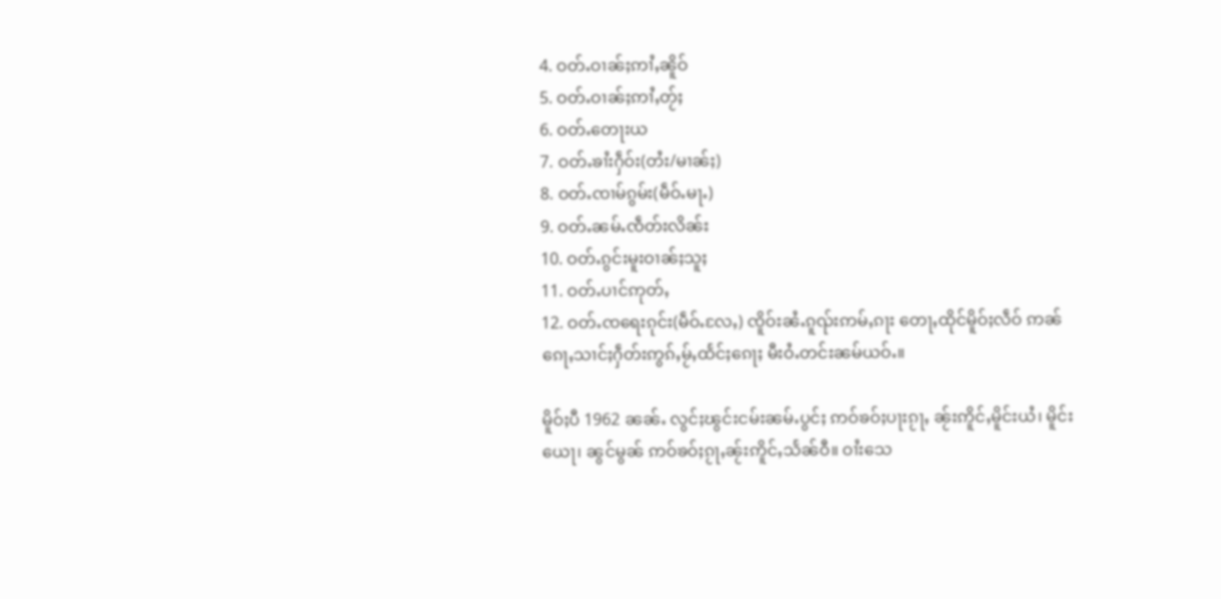4. ဝတ်ႉဝၢၼ်ႈဢၢႆႇၼိူဝ်
5. ဝတ်ႉဝၢၼ်ႈဢၢႆႇတႂ်ႈ
6. ဝတ်ႉတေႃးယ
7. ဝတ်ႉၶၢႆးႁဵဝ်း(တႆး/မၢၼ်ႈ)
8. ဝတ်ႉၸၢမ်ၵွမ်း(မဵဝ်ႉမႃႉ)
9. ဝတ်ႉၼမ်ႉၸဵတ်းလိၼ်း
10. ဝတ်ႉၵွင်းမူးဝၢၼ်ႈသူႈ
11. ဝတ်ႉပၢင်ဢုတ်ႇ
12. ဝတ်ႉၸရေးၵုင်း(မဵဝ်ႉလႄႇ) ၸိူဝ်းၼႆႉၵူၺ်းဢမ်ႇၵႃး တေႃႇထိုင်မိူဝ်ႈလဵဝ် ဢၼ်ၵေႃႇသၢင်ႈႁဵတ်းဢွၵ်ႇမႂ်ႇထႅင်ႈၵေႃႈ မီးဝႆႉတင်းၼမ်ယဝ်ႉ။

မိူဝ်ႈပီ 1962 ၼၼ်ႉ လွင်ႈၽွင်းငမ်းၼမ်ႉပွင်ႈ ဢဝ်ၶဝ်ႈပႃးၵႂႃႇ ၼႂ်းဢိူင်ႇမိူင်းယႆ၊ မိူင်းယေႃ၊ ၼွင်မွၼ် ဢဝ်ၶဝ်ႈၵႂႃႇၼႂ်းဢိူင်ႇသႅၼ်ဝီ။ ဝၢႆးသေ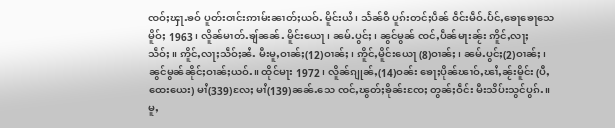ၸဝ်ႈၾႃႉၶဝ် ပူတ်းဝၢင်းဢၢမ်းၼၢတ်ႈယဝ်ႉ မိူင်းယႆ၊ သႅၼ်ဝီ ပူၵ်းတင်ႈပဵၼ် ဝဵင်းမဵဝ်ႉပႅင်ႇၶေႃၶေႃသေ မိူဝ်ႈ 1963၊ လိူၼ်မၢတ်ႉၶျ်ၼၼ်ႉ မိူင်းယေႃ၊ ၼမ်ႉပွင်ႈ၊ ၼွင်မွၼ် ၸင်ႇပဵၼ်မႃးၼႂ်း ဢိူင်ႇလႃႈသဵဝ်ႈ။ ဢိူင်ႇလႃႈသဵဝ်ႈၼႆႉ မီးမူႇဝၢၼ်ႈ(12)ဝၢၼ်ႈ၊ ဢိူင်ႇမိူင်းယေႃ (8)ဝၢၼ်ႈ၊ ၼမ်ႉပွင်ႈ(2)ဝၢၼ်ႈ၊ ၼွင်မွၼ်ၼိုင်ႈဝၢၼ်ႈယဝ်ႉ။ ထိုင်မႃး 1972၊ လိူၼ်ၵျုၼ်ႇ(14)ဝၼ်း ၶေႃႈပိုၼ်ၽၢဝ်ႇၽၢႆႇၼႂ်းမိူင်း (ပီႇထေးယေး) မၢႆ(339)လႄႈ မၢႆ(139)ၼၼ်ႉသေ ၸင်ႇၽွတ်ႈၶိုၼ်းၸႄႈ တွၼ်ႈဝဵင်း မီးသိပ်းသွင်ပွၵ်ႉ။ မူႇ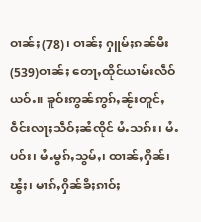ဝၢၼ်ႈ(78)၊ ဝၢၼ်ႈ ႁူမ်ႈၵၼ်မီး(539)ဝၢၼ်ႈ တေႃႇထိုင်ယၢမ်းလဵဝ်ယဝ်ႉ။ ၶူဝ်းဢွၼ်ဢွၵ်ႇၼႂ်းတူင်ႇဝဵင်းလႃႈသဵဝ်ႈၼႆၸိုင် မႆႉသၵ်း၊ မႆႉပဝ်း၊ မႆႉမွၵ်ႇသွမ်ႇ၊ ထၢၼ်ႇႁိၼ်၊ ၽွႆႈ၊ မၢၵ်ႇႁိၼ်ၶီႈၵၢဝ်ႈ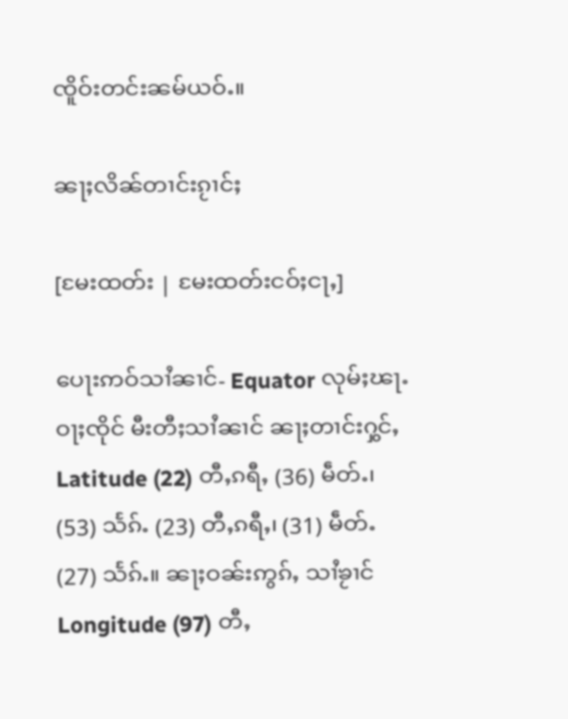ၸိူဝ်းတင်းၼမ်ယဝ်ႉ။

ၼႃႈလိၼ်တၢင်းၵႂၢင်ႈ

[မႄးထတ်း | မႄးထတ်းငဝ်ႈငႃႇ]

ပေႃးဢဝ်သၢႆၼၢင်- Equator လုမ်ႈၽႃႉဝႃႈၸိုင် မီးတီႈသၢႆၼၢင် ၼႃႈတၢင်းႁွင်ႇ Latitude (22) တီႇၵရီႇ (36) မဵတ်ႉ၊ (53) သႅၵ်ႉ (23) တီႇၵရီႇ၊ (31) မဵတ်ႉ (27) သႅၵ်ႉ။ ၼႃႈဝၼ်းဢွၵ်ႇ သၢႆၶႂၢင် Longitude (97) တီႇ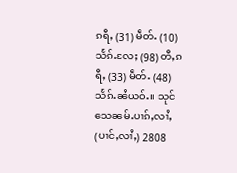ၵရီႇ (31) မဵတ်ႉ (10) သႅၵ်ႉလႄႈ (98) တီႇၵရီႇ (33) မဵတ်ႉ (48) သႅၵ်ႉၼႆယဝ်ႉ။ သုင်သေၼမ်ႉပၢၵ်ႇလၢႆႇ(ပၢင်ႇလၢႆႇ) 2808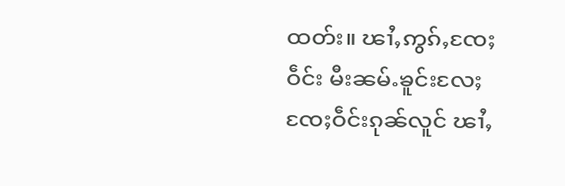ထတ်း။ ၽၢႆႇဢွၵ်ႇၸႄႈဝဵင်း မီးၼမ်ႉၶူင်းလႄႈ ၸႄႈဝဵင်းၵုၼ်လူင် ၽၢႆႇ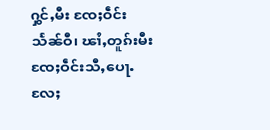ႁွင်ႇမီး ၸႄႈဝဵင်းသႅၼ်ဝီ၊ ၽၢႆႇတူၵ်းမီးၸႄႈဝဵင်းသီႇပေႃႉလႄႈ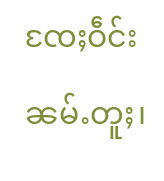ၸႄႈဝဵင်းၼမ်ႉတူႈ၊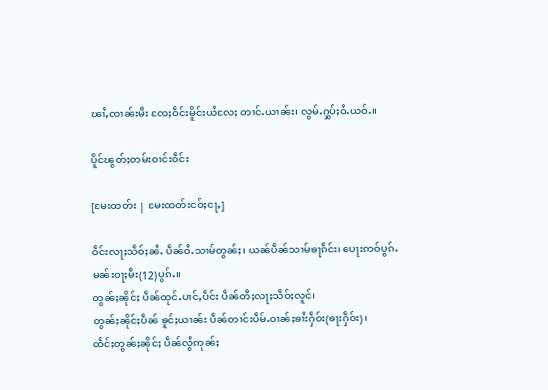ၽၢႆႇၸၢၼ်းမီး ၸႄႈဝဵင်းမိူင်းယႆလႄႈ တၢင်ႉယၢၼ်း၊ လွမ်ႉႁွပ်ႈဝႆႉယဝ်ႉ။

ပိူင်ၽွတ်ႈတမ်းဝၢင်းဝဵင်း

[မႄးထတ်း | မႄးထတ်းငဝ်ႈငႃႇ]

ဝဵင်းလႃႈသဵဝ်ႈၼႆႉ ပဵၼ်ဝႆႉသၢမ်တွၼ်ႈ၊ ယၼ်ပဵၼ်သၢမ်ၶႃၵဵင်း၊ ပေႃးဢဝ်ပွၵ်ႉမၼ်းဝႃႈမီး(12)ပွၵ်ႉ။
တွၼ်ႈၼိုင်ႈ ပဵၼ်ထုင်ႉပၢင်ႇပဵင်း ပဵၼ်တီႈလႃႈသဵဝ်ႈလူင်၊
တွၼ်ႈၼိုင်ႈပဵၼ် ၶူင်ႈယၢၼ်း ပဵၼ်တၢင်းပဵမ်ႉဝၢၼ်ႈၶၢႆးႁဵဝ်း(ၶႃးႁဵဝ်း)၊
ထႅင်ႈတွၼ်ႈၼိုင်ႈ ပဵၼ်လွႆဢုၼ်ႈ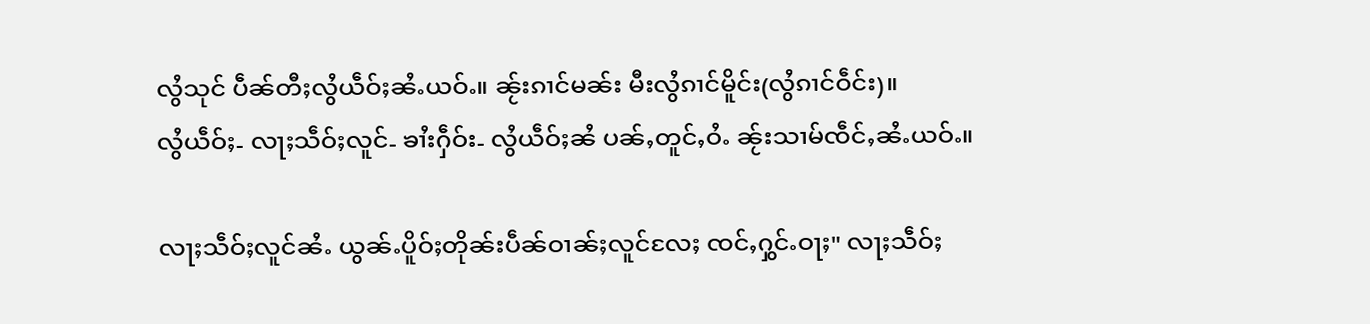လွႆသုင် ပဵၼ်တီႈလွႆယဵဝ်ႈၼႆႉယဝ်ႉ။ ၼႂ်းၵၢင်မၼ်း မီးလွႆၵၢင်မိူင်း(လွႆၵၢင်ဝဵင်း)။
လွႆယဵဝ်ႈ- လႃႈသဵဝ်ႈလူင်- ၶၢႆးႁဵဝ်း- လွႆယဵဝ်ႈၼႆ ပၼ်ႇတူင်ႇဝႆႉ ၼႂ်းသၢမ်ၸဵင်ႇၼႆႉယဝ်ႉ။

လႃႈသဵဝ်ႈလူင်ၼႆႉ ယွၼ်ႉပိူဝ်ႈတိုၼ်းပဵၼ်ဝၢၼ်ႈလူင်လႄႈ ၸင်ႇႁွင်ႉဝႃႈ" လႃႈသဵဝ်ႈ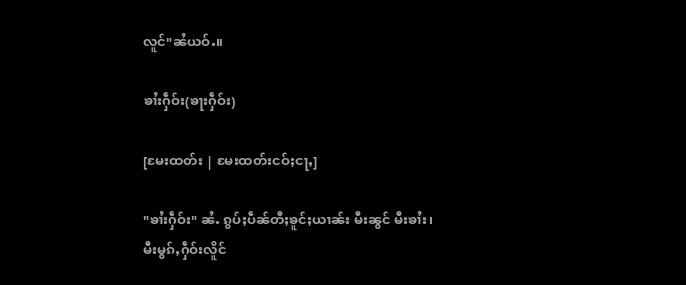လူင်"ၼႆယဝ်ႉ။

ၶၢႆးႁဵဝ်း(ၶႃးႁဵဝ်း)

[မႄးထတ်း | မႄးထတ်းငဝ်ႈငႃႇ]

"ၶၢႆးႁဵဝ်း" ၼႆႉ ၵွပ်ႈပဵၼ်တီႈၶူင်ႈယၢၼ်း မီးၼွင် မီးၶၢႆး၊ မီးမွၵ်ႇႁဵဝ်းလိူင်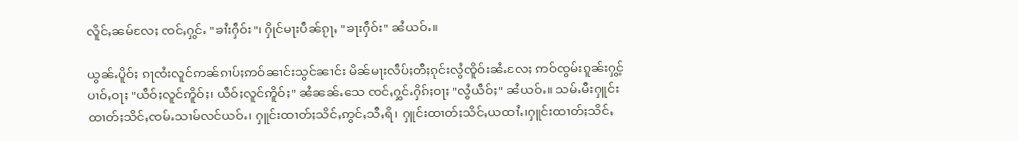လိူင်ႇၼမ်လႄႈ ၸင်ႇႁွင်ႉ "ၶၢႆးႁဵဝ်း"၊ ႁိုင်မႃးပဵၼ်ၵႂႃႇ "ၶႃးႁဵဝ်း" ၼႆယဝ်ႉ။

ယွၼ်ႉပိူဝ်ႈ ၵႃၸႆးလူင်ဢၼ်ၵၢပ်ႈဢဝ်ၼၢင်းသွင်ၼၢင်း မိၼ်မႃးလဵပ်ႈတီႈၵုင်းလွႆၸိူဝ်းၼႆႉလႄႈ ဢဝ်ၸွမ်းၵူၼ်းႁွင့်ပၢဝ်ႇဝႃႈ "ယဵဝ်ႈလူင်ဢိူဝ်ႈ၊ ယဵဝ်ႈလူင်ဢိူဝ်ႈ" ၼႆၼၼ်ႉသေ ၸင်ႇႁွင်ႉႁိၵ်ႈဝႃႈ "လွႆယဵဝ်ႈ" ၼႆယဝ်ႉ။ သမ်ႉမီးႁူင်းထၢတ်ႈသိင်ႇၸမ်ႉသၢမ်လင်ယဝ်ႉ၊ ႁူင်းထၢတ်ႈသိင်ႇဢွင်ႇသီႇရိ၊ ႁူင်းထၢတ်ႈသိင်ႇယထၢႆႉ၊ႁူင်းထၢတ်ႈသိင်ႇ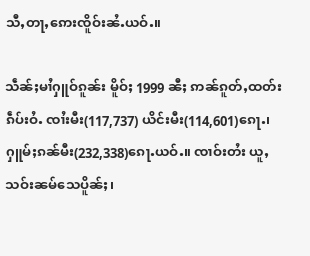သီႇတႃႇဢေးၸိူဝ်းၼႆႉယဝ်ႉ။

သဵၼ်ႈမၢႆႁူဝ်ၵူၼ်း မိူဝ်ႈ 1999 ၼီႈ ဢၼ်ၵူတ်ႇထတ်းၵဵပ်းဝႆႉ ၸၢႆးမီး(117,737) ယိင်းမီး(114,601)ၵေႃႉ၊ ႁူမ်ႈၵၼ်မီး(232,338)ၵေႃႉယဝ်ႉ။ ၸၢဝ်းတႆး ယူႇသဝ်းၼမ်သေပိူၼ်ႈ၊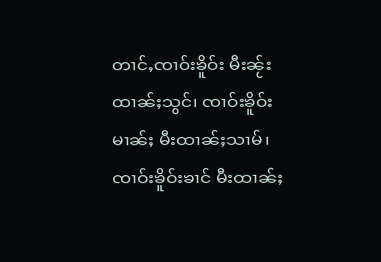တၢင်ႇၸၢဝ်းၶိူဝ်း မီးၼႂ်းထၢၼ်ႈသွင်၊ ၸၢဝ်းၶိူဝ်းမၢၼ်ႈ မီးထၢၼ်ႈသၢမ်၊ ၸၢဝ်းၶိူဝ်းၶၢင် မီးထၢၼ်ႈ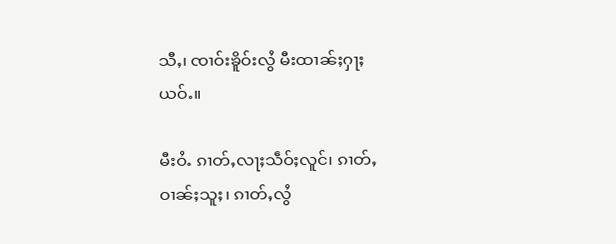သီႇ၊ ၸၢဝ်းၶိူဝ်းလွႆ မီးထၢၼ်ႈႁႃႈယဝ်ႉ။

မီးဝႆႉ ၵၢတ်ႇလႃႈသဵဝ်ႈလူင်၊ ၵၢတ်ႇဝၢၼ်ႈသူႈ၊ ၵၢတ်ႇလွႆ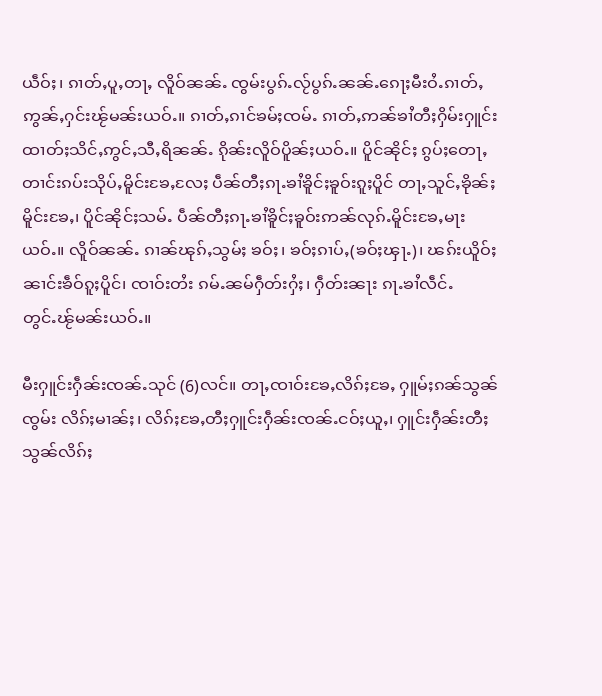ယဵဝ်ႈ၊ ၵၢတ်ႇပူႇတႃႇ လိူဝ်ၼၼ်ႉ ၸွမ်းပွၵ်ႉလႂ်ပွၵ်ႉၼၼ်ႉၵေႃႈမီးဝႆႉၵၢတ်ႇဢွၼ်ႇႁင်းၽႂ်မၼ်းယဝ်ႉ။ ၵၢတ်ႇၵၢင်ၶမ်ႈၸမ်ႉ ၵၢတ်ႇဢၼ်ၶၢႆတီႈႁိမ်းႁူင်းထၢတ်ႈသိင်ႇဢွင်ႇသီႇရိၼၼ်ႉ ၵိုၼ်းလိူဝ်ပိူၼ်ႈယဝ်ႉ။ ပိူင်ၼိုင်ႈ ၵွပ်ႈတေႃႇတၢင်းၵပ်းသိုပ်ႇမိူင်းၶႄႇလႄႈ ပဵၼ်တီႈၵႃႉၶၢႆၶိူင်ႈၶူဝ်းၵူႈပိူင် တႃႇသူင်ႇၶိုၼ်ႈမိူင်းၶႄႇ၊ ပိူင်ၼိုင်ႈသမ်ႉ ပဵၼ်တီႈၵႃႉၶၢႆၶိူင်ႈၶူဝ်းဢၼ်လုၵ်ႉမိူင်းၶႄႇမႃးယဝ်ႉ။ လိူဝ်ၼၼ်ႉ ၵၢၼ်ၽုၵ်ႇသွမ်ႈ ၶဝ်ႈ၊ ၶဝ်ႈၵၢပ်ႇ(ၶဝ်ႈၾႃႉ)၊ ၽၵ်းယိူဝ်ႈၼၢင်းၶဵဝ်ၵူႈပိူင်၊ ၸၢဝ်းတႆး ၵမ်ႉၼမ်ႁဵတ်းႁႆႈ၊ ႁဵတ်းၼႃး ၵႃႉၶၢႆလဵင်ႉတွင်ႉၽႂ်မၼ်းယဝ်ႉ။

မီးႁူင်းႁဵၼ်းၸၼ်ႉသုင် (6)လင်။ တႃႇၸၢဝ်းၶႄႇလိၵ်ႈၶႄႇ ႁူမ်ႈၵၼ်သွၼ်ၸွမ်း လိၵ်ႈမၢၼ်ႈ၊ လိၵ်ႈၶႄႇတီႈႁူင်းႁဵၼ်းၸၼ်ႉငဝ်ႈယူႇ၊ ႁူင်းႁဵၼ်းတီႈသွၼ်လိၵ်ႈ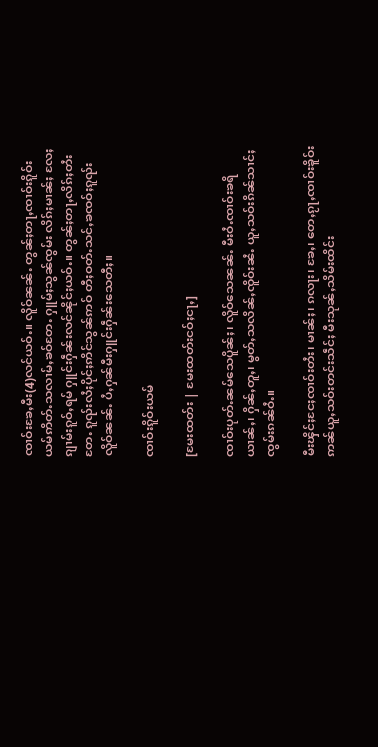ၸၢဝ်းၶႄႇမီး(4)လင်ယဝ်ႉ။ လိူဝ်ၼၼ်ႉ တွၼ်ႈတႃႇၸၢဝ်းၵိူဝ်းယမ်ဢိတ်ႉသလၢမ်ႇၶဝ်တႄႉ ႁူမ်ႈသွၼ်ၸွမ်း လိၵ်ႈမၢၼ်ႈ လႄႈ ၵျၢမ်းၵူဝ်ႇရမ် ႁူင်းႁဵၼ်းလင်ၼိုင်ႈယဝ်ႉ။ တွၼ်ႈတႃႇလိၵ်ႈတႆးတႄႉ ၵူၺ်းလႆႈပိုင်ႈဢိင်သွၼ်ဢဝ် တီႈဝတ်ႉသင်ႇၶၸဝ်ႈၵူၺ်း လိူဝ်ၼၼ်ႉ ပႆႇႁၼ်မီးႁူင်းႁဵၼ်းသေတီႈ။

ၸၢဝ်းၵိူဝ်းယမ်

[မႄးထတ်း | မႄးထတ်းငဝ်ႈငႃႇ]

ၸၢဝ်းပုတ်ႉၼမ်သေပိူၼ်ႈ၊ လိူဝ်သေၼၼ်ႉ မီးဝႆႉၸၢဝ်းၶရိယၢၼ်ႇ၊ ႁိၼ်ႇတူႇ၊ မွတ်ႇသလိၼ်ႇၸိူဝ်းၼႆႉ ယူႇသဝ်းၵိၼ်သၢင်ႈၸွမ်းၵၼ်ဝႆႉ။

မီးၾိင်ႈငႄႈၸၢဝ်းတႆး၊ မၢၼ်ႈ၊ ၵလႃး၊ ၶႄႇ၊ တေႇၵႂႃႇၸၢဝ်းၶိူဝ်းဢၼ်ယူႇသဝ်းတင်းသဵင်ႈ မီးသုၼ်ႇသိမ်းထိင်း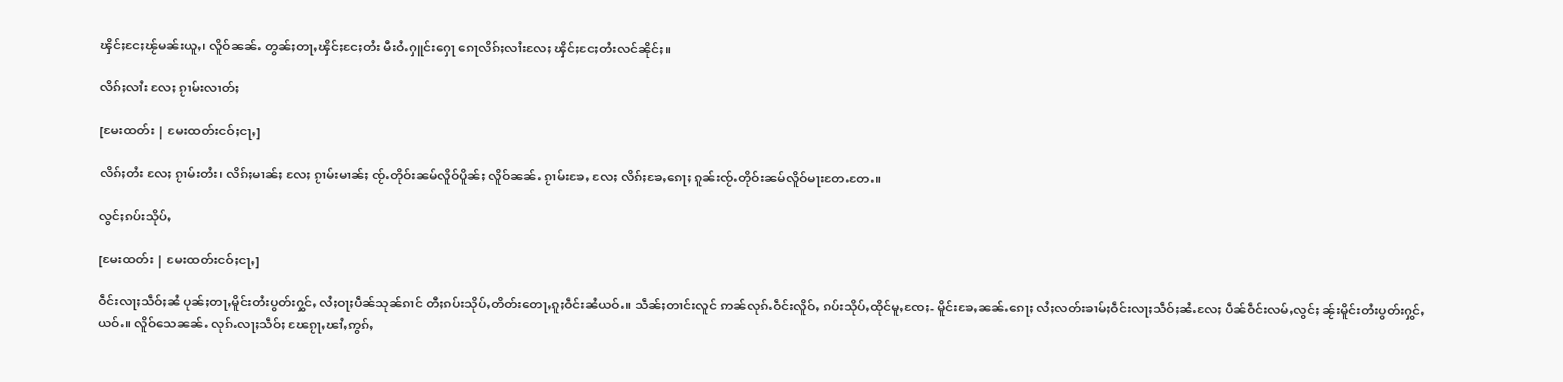ၾိင်ႈငႄႈၽႂ်မၼ်းယူႇ၊ လိူဝ်ၼၼ်ႉ တွၼ်ႈတႃႇၾိင်ႈငႄႈတႆး မီးဝႆႉႁူင်းႁေႃ ၵေႃလိၵ်ႈလၢႆးလႄႈ ၾိင်ႈငႄႈတႆးလင်ၼိုင်ႈ။

လိၵ်ႈလၢႆး လႄႈ ၵႂၢမ်းလၢတ်ႈ

[မႄးထတ်း | မႄးထတ်းငဝ်ႈငႃႇ]

လိၵ်ႈတႆး လႄႈ ၵႂၢမ်းတႆး၊ လိၵ်ႈမၢၼ်ႈ လႄႈ ၵႂၢမ်းမၢၼ်ႈ ၸႂ်ႉတိုဝ်းၼမ်လိူဝ်ပိူၼ်ႈ လိူဝ်ၼၼ်ႉ ၵႂၢမ်းၶႄႇ လႄႈ လိၵ်ႈၶႄႇၵေႃႈ ၵူၼ်းၸႂ်ႉတိုဝ်းၼမ်လိူဝ်မႃးတႄႉတႄႉ။

လွင်ႈၵပ်းသိုပ်ႇ

[မႄးထတ်း | မႄးထတ်းငဝ်ႈငႃႇ]

ဝဵင်းလႃႈသဵဝ်ႈၼႆ ပုၼ်ႈတႃႇမိူင်းတႆးပွတ်းႁွင်ႇ လႆႈဝႃႈပဵၼ်သုၼ်ၵၢင် တီႈၵပ်းသိုပ်ႇတိတ်းတေႃႇၵူႈဝဵင်းၼႆယဝ်ႉ။ သဵၼ်ႈတၢင်းလူင် ဢၼ်လုၵ်ႉဝဵင်းလိူဝ်ႇ ၵပ်းသိုပ်ႇထိုင်မူႇၸႄႈ- မိူင်းၶႄႇၼၼ်ႉၵေႃႈ လႆႈလတ်းၶၢမ်ႈဝဵင်းလႃႈသဵဝ်ႈၼႆႉလႄႈ ပဵၼ်ဝဵင်းလမ်ႇလွင်ႈ ၼႂ်းမိူင်းတႆးပွတ်းႁွင်ႇယဝ်ႉ။ လိူဝ်သေၼၼ်ႉ လုၵ်ႉလႃႈသဵဝ်ႈ ၽႄၵႂႃႇၽၢႆႇဢွၵ်ႇ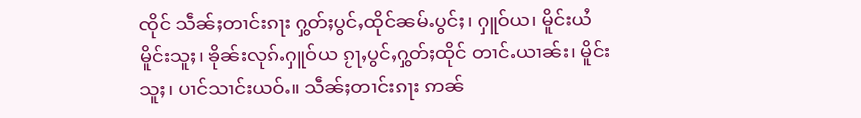ၸိုင် သဵၼ်ႈတၢင်းၵႃး ႁွတ်ႈပွင်ႇထိုင်ၼမ်ႉပွင်ႈ၊ ႁူဝ်ယ၊ မိူင်းယႆ မိူင်းသူႈ၊ ၶိုၼ်းလုၵ်ႉႁူဝ်ယ ၵႂႃႇပွင်ႇႁွတ်ႈထိုင် တၢင်ႉယၢၼ်း၊ မိူင်းသူႈ၊ ပၢင်သၢင်းယဝ်ႉ။ သဵၼ်ႈတၢင်းၵႃး ဢၼ်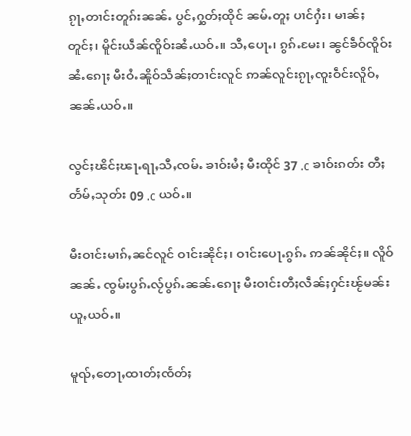ၵႂႃႇတၢင်းတူၵ်းၼၼ်ႉ ပွင်ႇႁွတ်ႈထိုင် ၼမ်ႉတူႈ ပၢင်ႁႆး၊ မၢၼ်ႈတူင်ႈ၊ မိူင်းယဵၼ်ၸိူဝ်းၼႆႉယဝ်ႉ။ သီႇပေႃႉ၊ ၵွၵ်ႉမႄး၊ ၼွင်ၶဵဝ်ၸိူဝ်းၼႆႉၵေႃႈ မီးဝႆႉၼိူဝ်သဵၼ်ႈတၢင်းလူင် ဢၼ်လူင်းၵႂႃႇၸူးဝဵင်းလိူဝ်ႇၼၼ်ႉယဝ်ႉ။

လွင်ႈၽိင်ႈၽႃႉရႃႇသီႇၸမ်ႉ ၶၢဝ်းမႆႈ မီးထိုင် 37 .c ၶၢဝ်းၵတ်း တီႈတႅမ်ႇသုတ်း 09 .c ယဝ်ႉ။

မီးဝၢင်းမၢၵ်ႇၼင်လူင် ဝၢင်းၼိုင်ႈ၊ ဝၢင်းပေႃႉၵွၵ်ႉ ဢၼ်ၼိုင်ႈ။ လိူဝ်ၼၼ်ႉ ၸွမ်းပွၵ်ႉလႂ်ပွၵ်ႉၼၼ်ႉၵေႃႈ မီးဝၢင်းတီႈလဵၼ်ႈႁင်းၽႂ်မၼ်းယူႇယဝ်ႉ။

မူၺ်ႇတေႃႇထၢတ်ႈၸႅတ်ႈ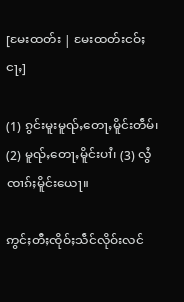[မႄးထတ်း | မႄးထတ်းငဝ်ႈငႃႇ]

(1) ၵွင်းမူးမူၺ်ႇတေႃႇမိူင်းတဵမ်၊ (2) မူၺ်ႇတေႃႇမိူင်းပၢႆ၊ (3) လွႆၸၢၵ်ႈမိူင်းယေႃ။

ဢွင်ႈတီႈၸိုဝ်ႈသဵင်လိုဝ်းလင်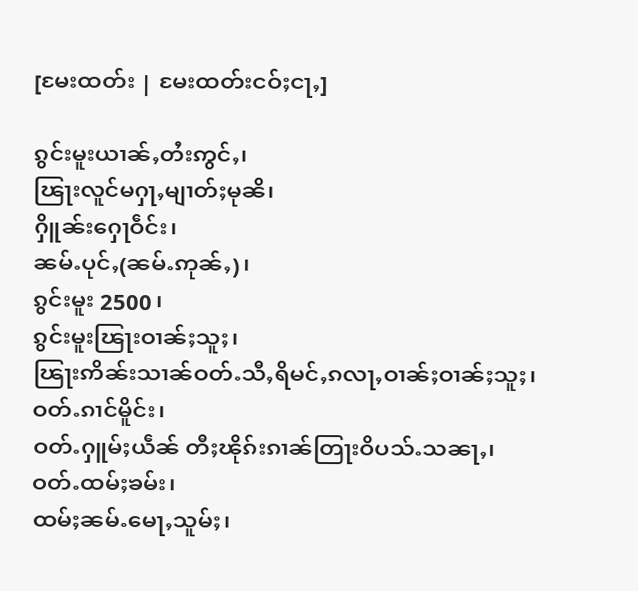[မႄးထတ်း | မႄးထတ်းငဝ်ႈငႃႇ]

ၵွင်းမူးယၢၼ်ႇတႆးဢွင်ႇ၊
ၽြႃးလူင်မႁႃႇမျၢတ်ႈမုၼိ၊
ႁိူၼ်းႁေႃဝဵင်း၊
ၼမ်ႉပုင်ႇ(ၼမ်ႉဢုၼ်ႇ)၊
ၵွင်းမူး 2500၊
ၵွင်းမူးၽြႃးဝၢၼ်ႈသူႈ၊
ၽြႃးဢိၼ်းသၢၼ်ဝတ်ႉသီႇရိမင်ႇၵလႃႇဝၢၼ်ႈဝၢၼ်ႈသူႈ၊
ဝတ်ႉၵၢင်မိူင်း၊
ဝတ်ႉႁူမ်ႈယဵၼ် တီႈၽိုၵ်းၵၢၼ်တြႃးဝိပသ်ႉသၼႃႇ၊
ဝတ်ႉထမ်ႈၶမ်း၊
ထမ်ႈၼမ်ႉမေႃႇသူမ်ႈ၊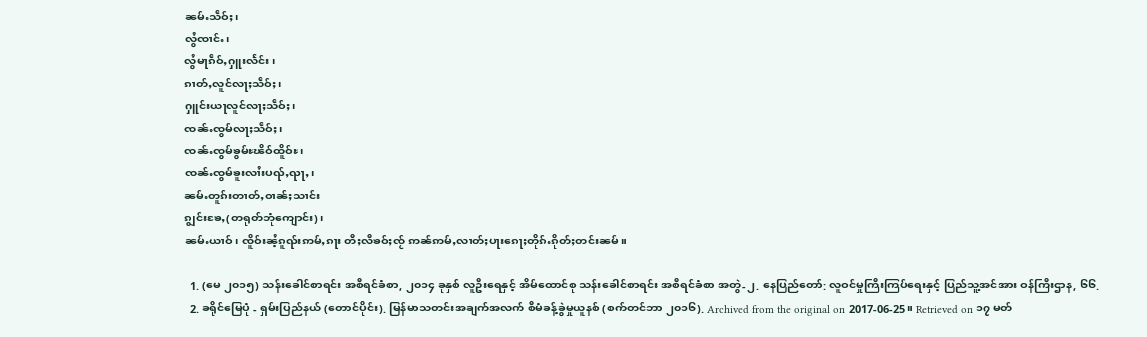ၼမ်ႉသဵဝ်ႈ၊
လွႆၸၢင်ႉ၊
လွႆမႃၵဵဝ်ႇႁူးလႅင်း၊
ၵၢတ်ႇလူင်လႃႈသဵဝ်ႈ၊
ႁူင်းယႃလူင်လႃႈသဵဝ်ႈ၊
ၸၼ်ႉၸွမ်လႃႈသဵဝ်ႈ၊
ၸၼ်ႉၸွမ်ၶွမ်ႊၽိဝ်ထိူဝ်ႊ၊
ၸၼ်ႉၸွမ်ၶူးလၢႆးပၺ်ႇၺႃႇ၊
ၼမ်ႉတူၵ်းတၢတ်ႇဝၢၼ်ႈသၢင်း
ၵျွင်းၶႄႇ(တရုတ်ဘုံကျောင်း)၊
ၼမ်ႉယၢဝ်၊ ၸိူဝ်းၼႆ့ၵူၺ်းဢမ်ႇၵႃး တီႈလီၶဝ်ႈၸႂ် ဢၼ်ဢမ်ႇလၢတ်ႈပႃးၵေႃႈတိုၵ်ႉၵိုတ်ႈတင်းၼမ်။

  1. (မေ ၂၀၁၅) သန်းခေါင်စာရင်း အစီရင်ခံစာ, ၂၀၁၄ ခုနှစ် လူဦးရေနှင့် အိမ်ထောင်စု သန်းခေါင်စာရင်း အစီရင်ခံစာ အတွဲ-၂. နေပြည်တော်: လူဝင်မှုကြီးကြပ်ရေးနှင့် ပြည်သူ့အင်အား ဝန်ကြီးဌာန, ၆၆.
  2. ခရိုင်မြေပုံ - ရှမ်းပြည်နယ် (တောင်ပိုင်း). မြန်မာသတင်းအချက်အလက် စီမံခန့်ခွဲမှုယူနစ် (စက်တင်ဘာ ၂၀၁၆). Archived from the original on 2017-06-25။ Retrieved on ၁၇ မတ်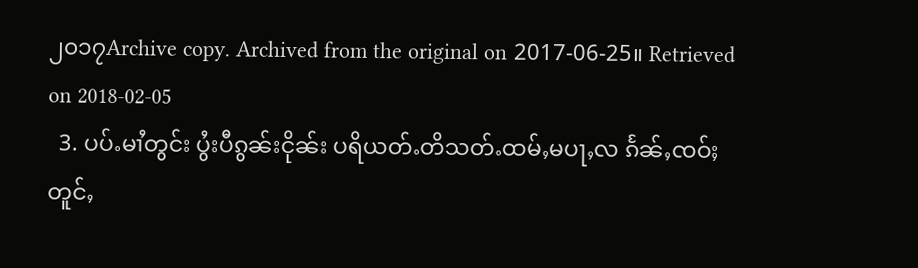၂၀၁၇Archive copy. Archived from the original on 2017-06-25။ Retrieved on 2018-02-05
  3. ပပ်ႉမၢႆတွင်း ပွႆးပီၵွၼ်းငိုၼ်း ပရိယတ်ႉတိသတ်ႉထမ်ႇမပႃႇလ ၵႅၼ်ႇၸဝ်ႈ တူင်ႇ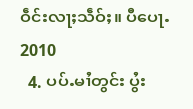ဝဵင်းလႃႈသဵဝ်ႈ။ ပီပေႃႉ 2010
  4. ပပ်ႉမၢႆတွင်း ပွႆး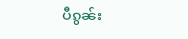ပီၵွၼ်း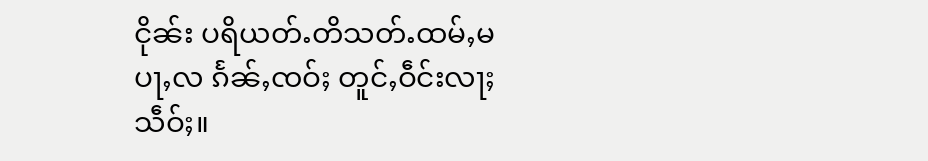ငိုၼ်း ပရိယတ်ႉတိသတ်ႉထမ်ႇမပႃႇလ ၵႅၼ်ႇၸဝ်ႈ တူင်ႇဝဵင်းလႃႈသဵဝ်ႈ။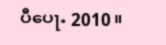ပီပေႃႉ 2010။